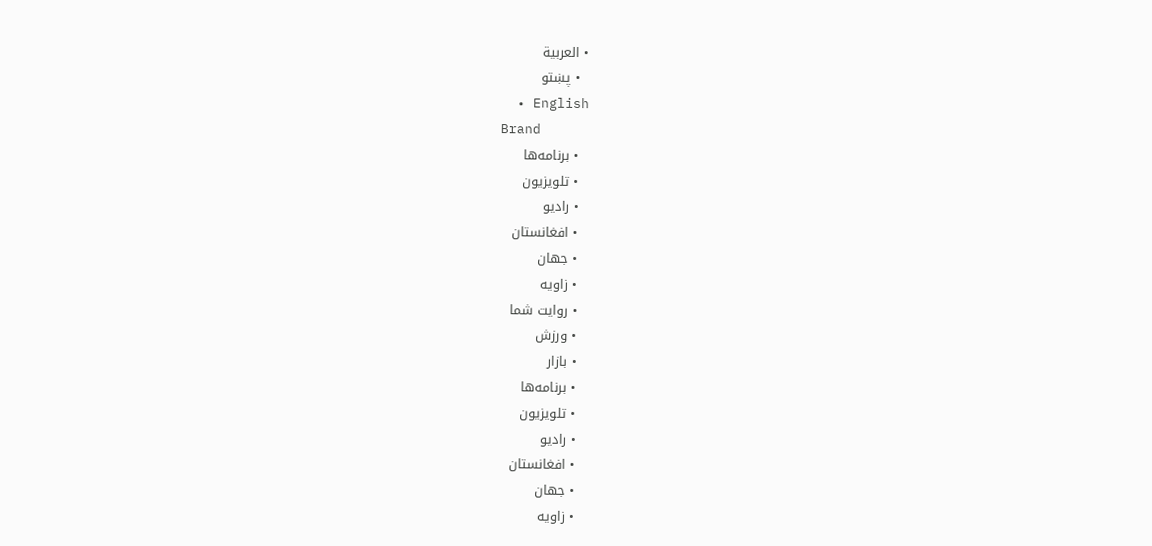• العربية
  • پښتو
  • English
Brand
  • برنامه‌ها
  • تلویزیون
  • رادیو
  • افغانستان
  • جهان
  • زاویه
  • روایت شما
  • ورزش
  • بازار
  • برنامه‌ها
  • تلویزیون
  • رادیو
  • افغانستان
  • جهان
  • زاویه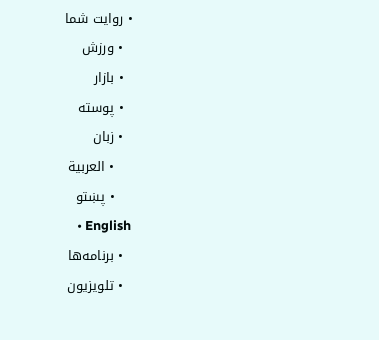• روایت شما
  • ورزش
  • بازار
  • پوسته
  • زبان
    • العربية
    • پښتو
    • English
  • برنامه‌ها
  • تلویزیون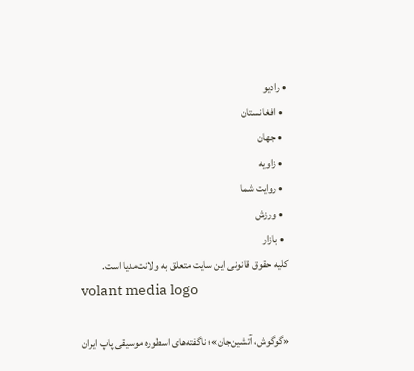• رادیو
  • افغانستان
  • جهان
  • زاویه
  • روایت شما
  • ورزش
  • بازار
کلیه حقوق قانونی این سایت متعلق به ولانت‌مدیا است.
volant media logo

«گوگوش، آتشین‌جان»؛ ناگفته‌های اسطوره موسیقی پاپ ایران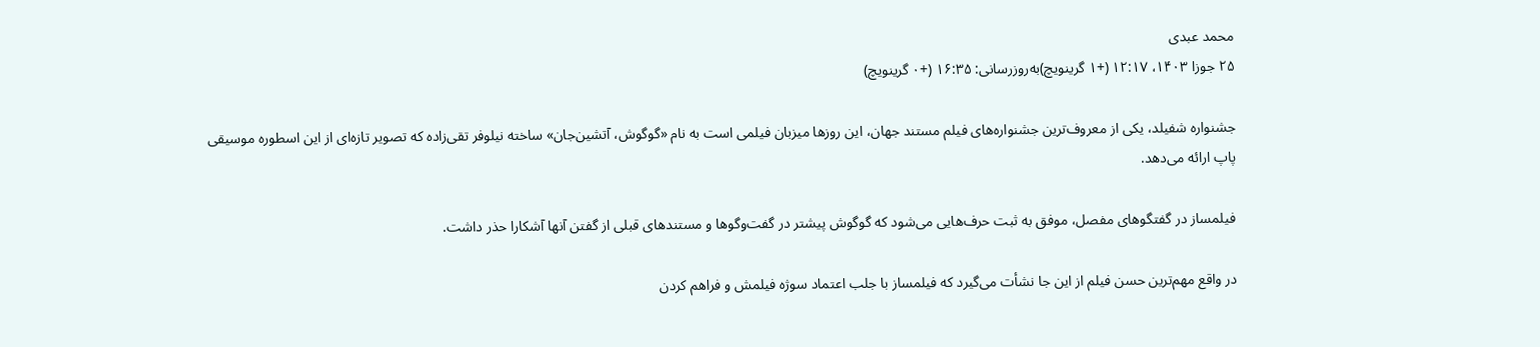محمد عبدی
۲۵ جوزا ۱۴۰۳، ۱۲:۱۷ (+۱ گرینویچ)به‌روزرسانی: ۱۶:۳۵ (+۰ گرینویچ)

جشنواره شفیلد، یکی از معروف‌ترین جشنواره‌های فیلم مستند جهان، این روزها میزبان فیلمی است به نام «گوگوش، آتشین‌جان» ساخته نیلوفر تقی‌زاده که تصویر تازه‌ای از این اسطوره موسیقی پاپ ارائه می‌دهد.

فیلمساز در گفتگوهای مفصل، موفق به ثبت حرف‌هایی می‌شود که گوگوش پیشتر در گفت‌و‌گوها و مستندهای قبلی از گفتن آنها آشکارا حذر داشت.

در واقع مهم‌ترین حسن فیلم از این جا نشأت می‌گیرد که فیلمساز با جلب اعتماد سوژه‌ فیلمش و فراهم کردن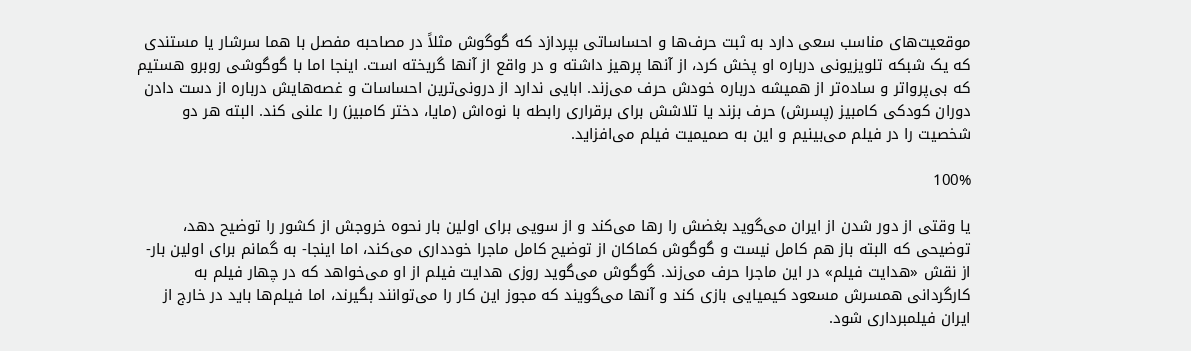موقعیت‌های مناسب سعی دارد به ثبت حرف‌ها و احساساتی بپردازد که گوگوش مثلاً در مصاحبه مفصل با هما سرشار یا مستندی که یک شبکه تلویزیونی درباره او پخش کرد، از آنها پرهیز داشته و در واقع از آنها گریخته است. اینجا اما با گوگوشی روبرو هستیم که بی‌پرواتر و ساده‌تر از همیشه درباره خودش حرف می‌زند. ابایی ندارد از درونی‌ترین احساسات و غصه‌هایش درباره از دست دادن دوران کودکی کامبیز (پسرش) حرف بزند یا تلاشش برای برقراری رابطه با نوه‌اش (مایا، دختر کامبیز) را علنی کند. البته هر دو شخصیت را در فیلم می‌بینیم و این به صمیمیت فیلم می‌افزاید.

100%

یا وقتی از دور شدن از ایران می‌گوید بغضش را رها می‌کند و از سویی برای اولین بار نحوه خروجش از کشور را توضیح دهد، توضیحی که البته باز هم کامل نیست و گوگوش کماکان از توضیح کامل ماجرا خودداری می‌کند، اما اینجا- به گمانم برای اولین بار- از نقش «هدایت فیلم» در این ماجرا حرف می‌زند. گوگوش می‌گوید روزی هدایت فیلم از او می‌خواهد که در چهار فیلم به کارگردانی همسرش مسعود کیمیایی بازی کند و آنها می‌گویند که مجوز این کار را می‌توانند بگیرند، اما فیلم‌ها باید در خارج از ایران فیلمبرداری شود.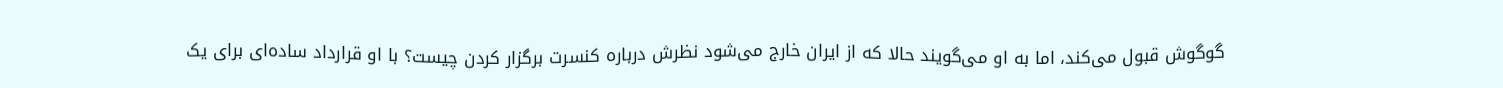گوگوش قبول می‌کند، اما به او می‌گویند حالا که از ایران خارج می‌شود نظرش درباره کنسرت برگزار کردن چیست؟ با او قرارداد ساده‌ای برای یک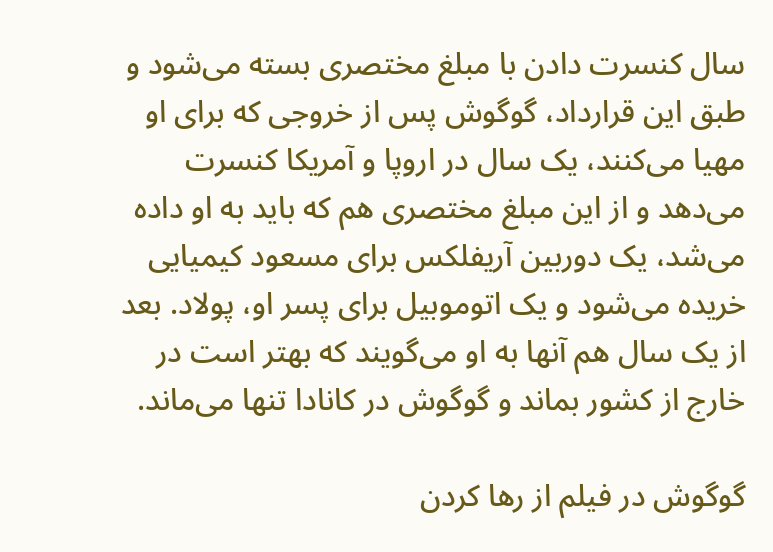سال کنسرت دادن با مبلغ مختصری بسته می‌شود و طبق این قرارداد، گوگوش پس از خروجی که برای او مهیا می‌کنند، یک سال در اروپا و آمریکا کنسرت می‌دهد و از این مبلغ مختصری هم که باید به او داده می‌شد، یک دوربین آریفلکس برای مسعود کیمیایی خریده می‌شود و یک اتوموبیل برای پسر او، پولاد. بعد از یک سال هم آنها به او می‌گویند که بهتر است در خارج از کشور بماند و گوگوش در کانادا تنها می‌ماند.

گوگوش در فیلم از رها کردن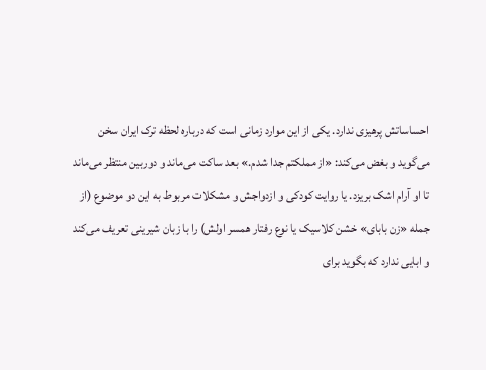احساساتش پرهیزی ندارد. یکی از این موارد زمانی است که درباره لحظه ترک ایران سخن می‌گوید و بغض می‌کند: «از مملکتم جدا شدم.» بعد ساکت می‌ماند و دوربین منتظر می‌ماند تا او آرام اشک بریزد. یا روایت کودکی و ازدواجش و مشکلات مربوط به این دو موضوع (از جمله «زن بابای» خشن کلاسیک یا نوع رفتار همسر اولش) را با زبان شیرینی تعریف می‌کند و ابایی ندارد که بگوید برای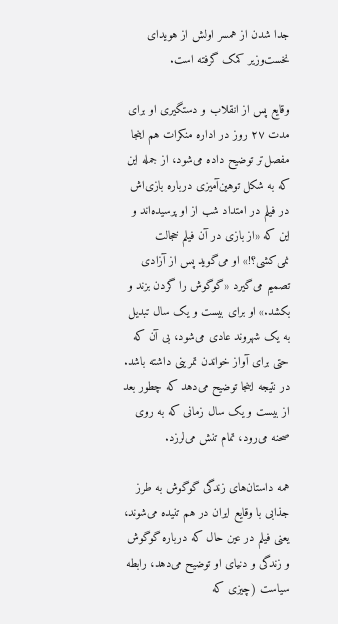جدا شدن از همسر اولش از هویدای نخست‌وزیر کمک گرفته است.

وقایع پس از انقلاب و دستگیری او برای مدت ۲۷ روز در اداره منکرات هم اینجا مفصل‌تر توضیح داده می‌شود، از جمله این که به شکل توهین‌آمیزی درباره بازی‌اش در فیلم در امتداد شب از او پرسیده‌اند و این که «از بازی در آن فیلم خجالت نمی‌کشی؟!» او می‌گوید پس از آزادی تصمیم می‌گیرد «گوگوش را گردن بزند و بکشد.» او برای بیست و یک سال تبدیل به یک شهروند عادی می‌شود، بی آن که حتی برای آواز خواندن تمرینی داشته باشد. در نتیجه اینجا توضیح می‌دهد که چطور بعد از بیست و یک سال زمانی که به روی صحنه می‌رود، تمام تنش می‌لرزد.

همه داستان‌های زندگی گوگوش به طرز جذابی با وقایع ایران در هم تنیده می‌شوند، یعنی فیلم در عین حال که درباره گوگوش و زندگی و دنیای او توضیح می‌دهد، رابطه سیاست (چیزی که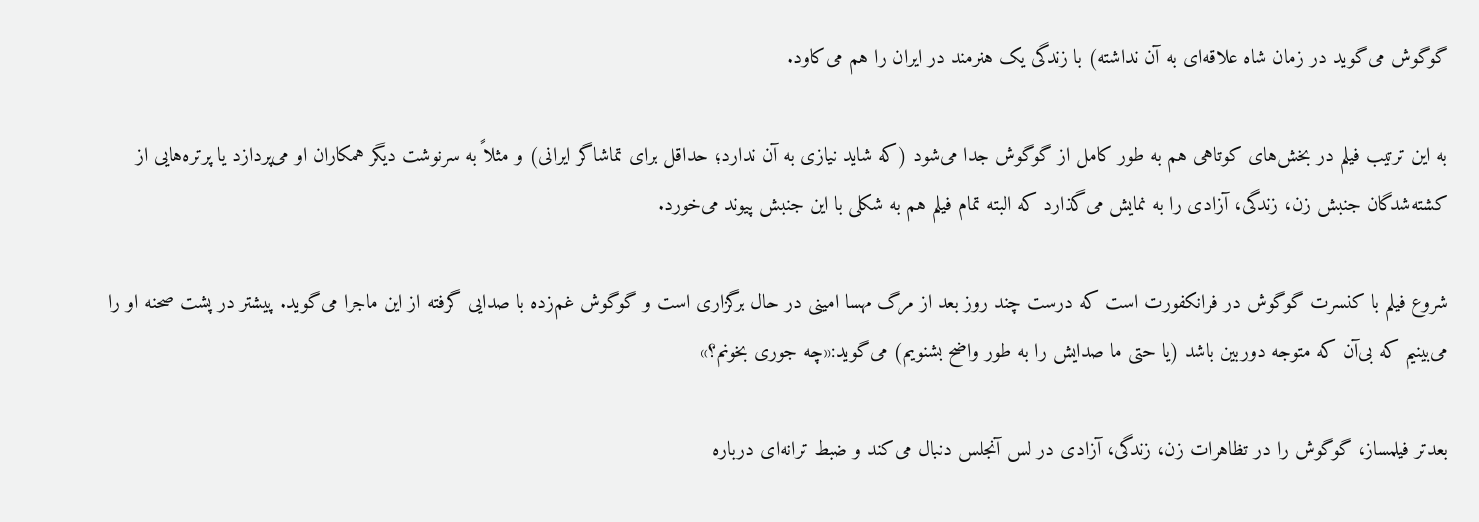گوگوش می‌گوید در زمان شاه علاقه‌ای به آن نداشته) با زندگی یک هنرمند در ایران را هم می‌کاود.

به این ترتیب فیلم در بخش‌های کوتاهی هم به طور کامل از گوگوش جدا می‌شود (که شاید نیازی به آن ندارد؛ حداقل برای تماشاگر ایرانی) و مثلاً به سرنوشت دیگر همکاران او می‌پردازد یا پرتره‌هایی از کشته‌شدگان جنبش زن، زندگی، آزادی را به نمایش می‌گذارد که البته تمام فیلم هم به شکلی با این جنبش پیوند می‌خورد.

شروع فیلم با کنسرت گوگوش در فرانکفورت است که درست چند روز بعد از مرگ مهسا امینی در حال برگزاری است و گوگوش غم‌زده با صدایی گرفته از این ماجرا می‌گوید. پیشتر در پشت صحنه او را می‌بینیم که بی‌آن که متوجه دوربین باشد (یا حتی ما صدایش را به طور واضح بشنویم) می‌گوید:«چه جوری بخونم؟»

بعدتر فیلمساز، گوگوش را در تظاهرات زن، زندگی، آزادی در لس آنجلس دنبال می‌کند و ضبط ترانه‌ای درباره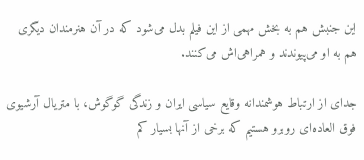این جنبش هم به بخش مهمی از این فیلم بدل می‌شود که در آن هنرمندان دیگری هم به او می‌پیوندند و همراهی‌اش می‌کنند.

جدای از ارتباط هوشمندانه وقایع سیاسی ایران و زندگی گوگوش، با متریال آرشیوی فوق العاده‌ای روبرو هستیم که برخی از آنها بسیار کم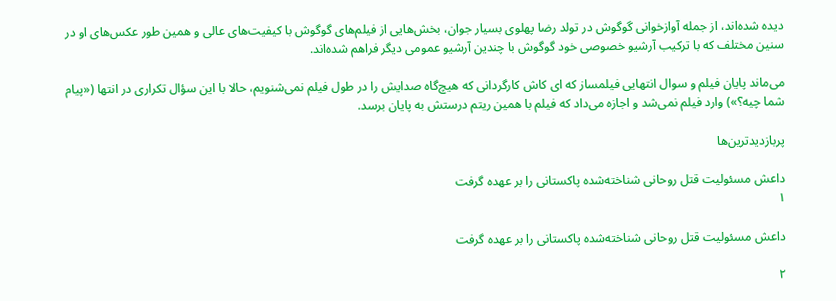دیده شده‌اند، از جمله آوازخوانی گوگوش در تولد رضا پهلوی بسیار جوان، بخش‌هایی از فیلم‌های گوگوش با کیفیت‌های عالی و همین طور عکس‌های او در سنین مختلف که با ترکیب آرشیو خصوصی خود گوگوش با چندین آرشیو عمومی دیگر فراهم شده‌اند.

می‌ماند پایان فیلم و سوال انتهایی فیلمساز که ای کاش کارگردانی که هیچ‌گاه صدایش را در طول فیلم نمی‌شنویم، حالا با این سؤال تکراری در انتها («پیام شما چیه؟») وارد فیلم نمی‌شد و اجازه می‌داد که فیلم با همین ریتم درستش به پایان برسد.

پربازدیدترین‌ها

داعش مسئولیت قتل روحانی شناخته‌شده پاکستانی را بر عهده گرفت
۱

داعش مسئولیت قتل روحانی شناخته‌شده پاکستانی را بر عهده گرفت

۲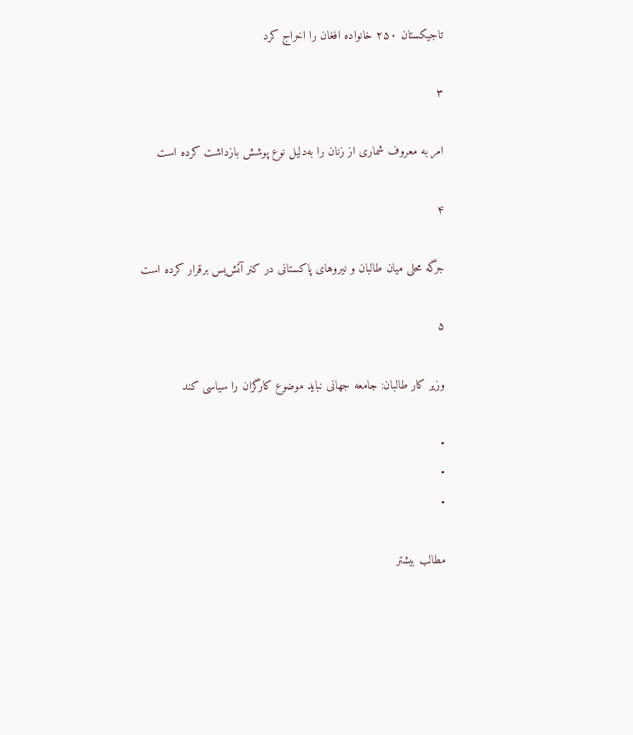تاجیکستان ۲۵۰ خانواده افغان را اخراج کرد

۳

امر به معروف شماری از زنان را به‌دلیل نوع پوشش بازداشت کرده است

۴

جرگه محلی میان طالبان و نیروهای پاکستانی در کنر آتش‌بس برقرار کرده است

۵

وزیر کار طالبان: جامعه جهانی نباید موضوع کارگران را سیاسی کند

•
•
•

مطالب بیشتر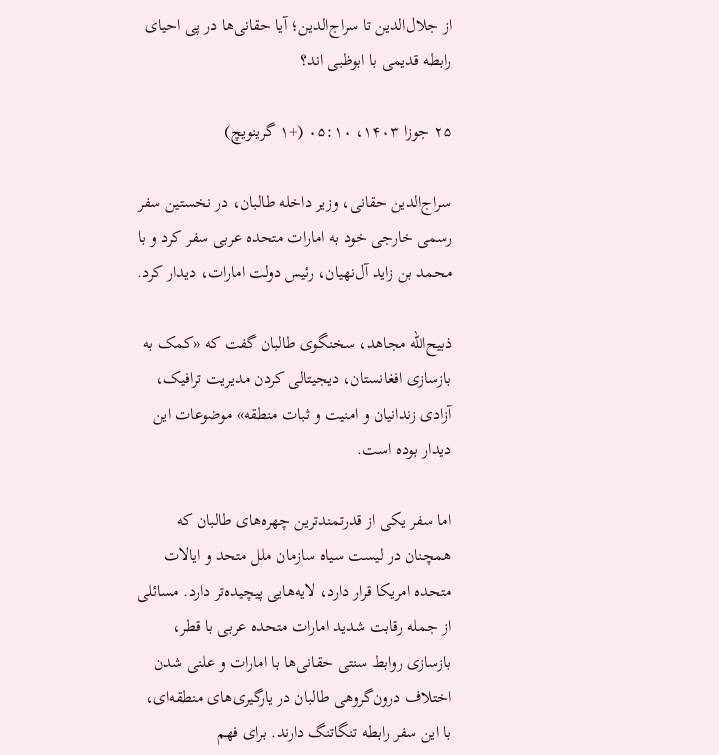از جلال‌الدین تا سراج‌الدین؛ آیا حقانی‌ها در پی احیای رابطه قدیمی با ابوظبی‌ اند؟

۲۵ جوزا ۱۴۰۳، ۰۵:۱۰ (+۱ گرینویچ)

سراج‌الدین حقانی، وزیر داخله طالبان، در نخستین سفر رسمی خارجی خود به امارات متحده عربی سفر کرد و با محمد بن زاید آل‌نهیان، رئیس دولت امارات، دیدار کرد.

ذبیح‌الله مجاهد، سخنگوی طالبان گفت که «کمک به بازسازی افغانستان، دیجیتالی کردن مدیریت ترافیک، آزادی زندانیان و امنیت و ثبات منطقه» موضوعات این دیدار بوده است.

اما سفر یکی از قدرتمندترین چهره‌های طالبان که همچنان در لیست سیاه سازمان ملل متحد و ایالات متحده امریکا قرار دارد، لایه‌هایی پیچیده‌تر دارد. مسائلی از جمله رقابت شدید امارات متحده عربی با قطر، بازسازی روابط سنتی حقانی‌ها با امارات و علنی شدن اختلاف درون‌گروهی طالبان در یارگیری‌های منطقه‌ای، با این سفر رابطه تنگاتنگ دارند. برای فهم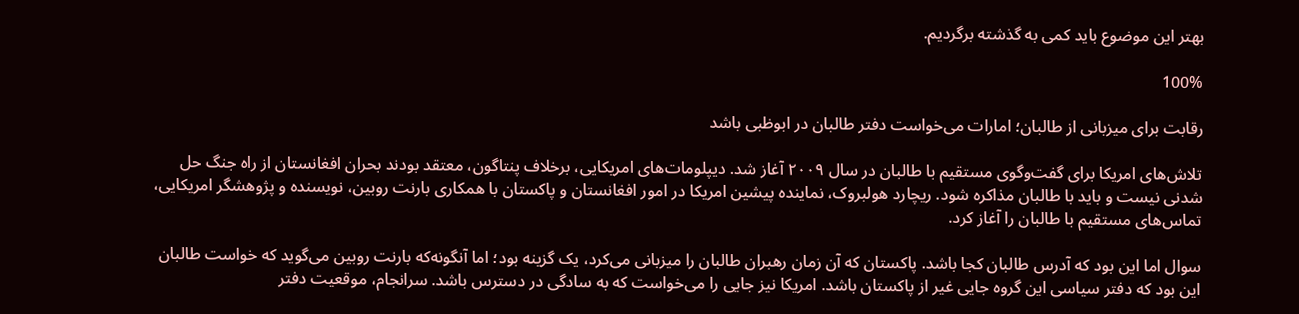بهتر این موضوع باید کمی به گذشته برگردیم.

100%

رقابت برای میزبانی از طالبان؛ امارات می‌خواست دفتر طالبان در ابوظبی باشد

تلاش‌های امریکا برای گفت‌وگوی مستقیم با طالبان در سال ۲۰۰۹ آغاز شد. دیپلومات‌های امریکایی، برخلاف پنتاگون، معتقد بودند بحران افغانستان از راه جنگ حل شدنی نیست و باید با طالبان مذاکره شود. ریچارد هولبروک، نماینده پیشین امریکا در امور افغانستان و پاکستان با همکاری بارنت روبین، نویسنده و پژوهشگر امریکایی، تماس‌های مستقیم با طالبان را آغاز کرد.

سوال اما این بود که آدرس طالبان کجا باشد. پاکستان که آن زمان رهبران طالبان را میزبانی می‌کرد، یک گزینه بود؛ اما آنگونه‌که بارنت روبین می‌گوید که خواست طالبان این بود که دفتر سیاسی این گروه جایی غیر از پاکستان باشد. امریکا نیز جایی را می‌خواست که به سادگی در دسترس باشد. سرانجام، موقعیت دفتر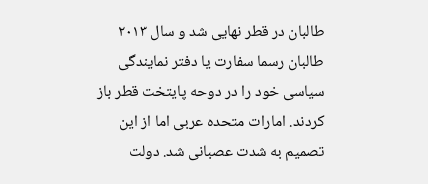طالبان در قطر نهایی شد و سال ۲۰۱۳ طالبان رسما سفارت یا دفتر نمایندگی سیاسی خود را در دوحه پایتخت قطر باز کردند. امارات متحده عربی اما از این تصمیم به شدت عصبانی شد. دولت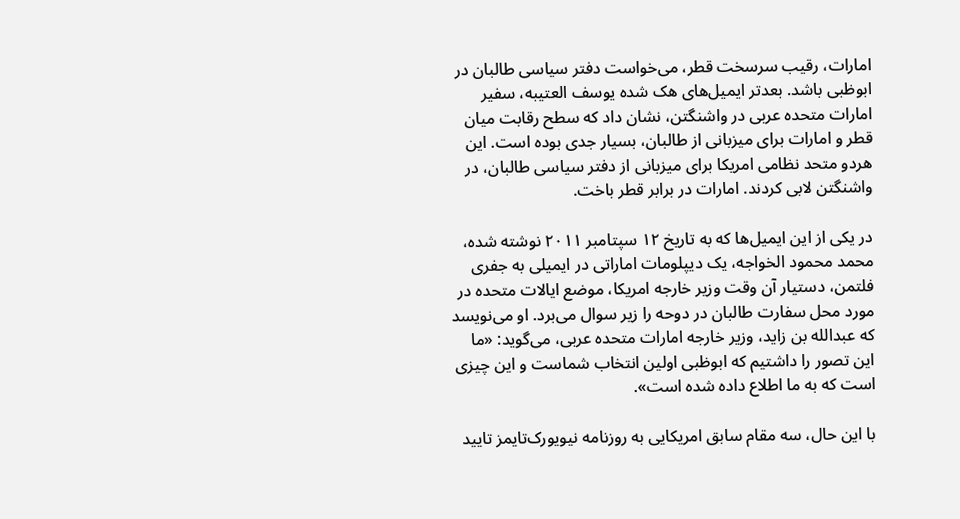امارات، رقیب سرسخت قطر، می‌خواست دفتر سیاسی طالبان در ابوظبی باشد. بعدتر ایمیل‌های هک شده یوسف العتیبه، سفیر امارات متحده عربی در واشنگتن، نشان داد که سطح رقابت میان قطر و امارات برای میزبانی از طالبان، بسیار جدی بوده است. این هردو متحد نظامی امریکا برای میزبانی از دفتر سیاسی طالبان، در واشنگتن لابی کردند. امارات در برابر قطر باخت.

در یکی از این ایمیل‌ها که به تاریخ ۱۲ سپتامبر ۲۰۱۱ نوشته شده، محمد محمود الخواجه، یک دیپلومات اماراتی در ایمیلی به جفری فلتمن، دستیار آن وقت وزیر خارجه امریکا، موضع ایالات متحده در مورد محل سفارت طالبان در دوحه را زیر سوال می‌برد. او می‌نویسد که عبدالله بن زاید، وزیر خارجه امارات متحده عربی، می‌گوید: «ما این تصور را داشتیم که ابوظبی اولین انتخاب شماست و این چیزی است که به ما اطلاع داده شده است».

با این حال، سه مقام سابق امریکایی به روزنامه نیویورک‌تایمز تایید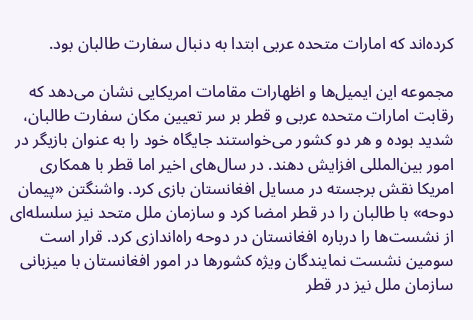کرده‌اند که امارات متحده عربی ابتدا به دنبال سفارت طالبان بود.

مجموعه این ایمیل‌ها و اظهارات مقامات امریکایی نشان می‌دهد که رقابت امارات متحده عربی و قطر بر سر تعیین مکان سفارت طالبان، شدید بوده و هر دو کشور می‌خواستند جایگاه خود را به عنوان بازیگر در امور بین‌المللی افزایش دهند. در سال‌های اخیر اما قطر با همکاری امریکا نقش برجسته در مسایل افغانستان بازی کرد. واشنگتن «پیمان دوحه» با طالبان را در قطر امضا کرد و سازمان ملل متحد نیز سلسله‌ای از نشست‌ها را درباره افغانستان در دوحه راه‌اندازی کرد. قرار است سومین نشست نمایندگان ویژه کشورها در امور افغانستان با میزبانی سازمان ملل نیز در قطر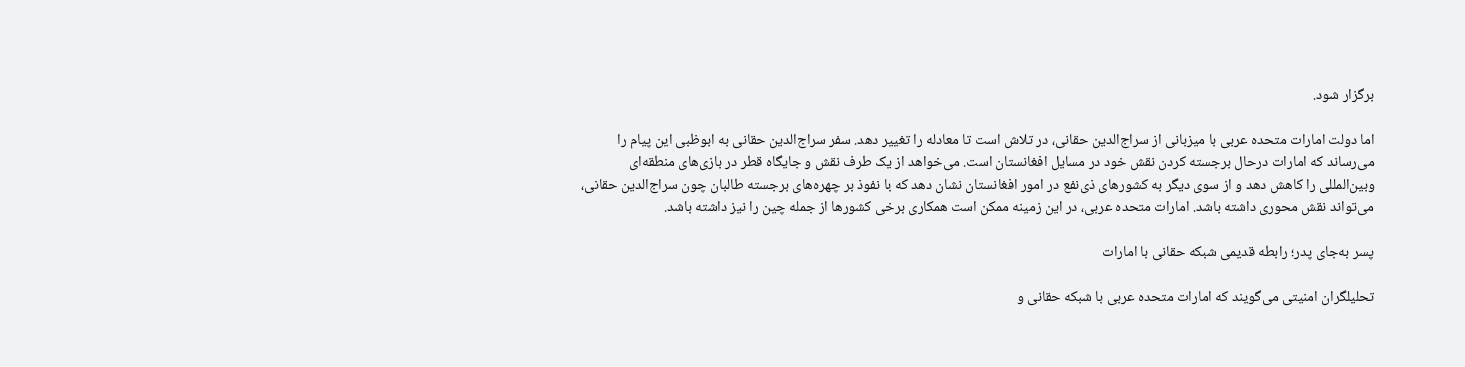برگزار شود.

اما دولت امارات متحده عربی با میزبانی از سراج‌الدین حقانی، در تلاش است تا معادله را تغییر دهد. سفر سراج‌الدین حقانی به ابوظبی این پیام را می‌رساند که امارات درحال برجسته کردن نقش خود در مسایل افغانستان است. می‌خواهد از یک طرف نقش و جایگاه قطر در بازی‌های منطقه‌ای وبین‌المللی را کاهش دهد و از سوی دیگر به کشورهای ذی‌نفع در امور افغانستان نشان دهد که با نفوذ بر چهره‌های برجسته طالبان چون سراج‌الدین حقانی، می‌تواند نقش محوری داشته باشد. امارات متحده عربی، در این زمینه ممکن است همکاری برخی کشورها از جمله چین را نیز داشته باشد.

پسر به‌جای پدر؛ رابطه قدیمی شبکه حقانی با امارات

تحلیلگران امنیتی می‌گویند که امارات متحده عربی با شبکه حقانی و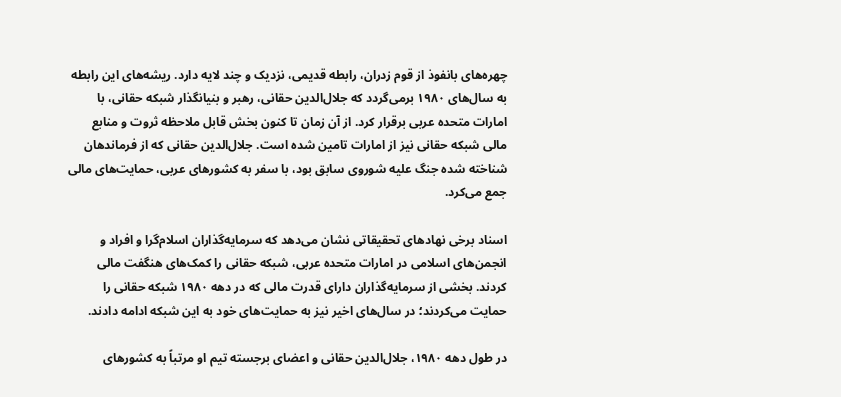چهره‌های بانفوذ از قوم زدران، رابطه قدیمی، نزدیک و چند لایه دارد. ریشه‌های این رابطه به سال‌های ۱۹۸۰ برمی‌گردد که جلال‌الدین حقانی، رهبر و بنیانگذار شبکه حقانی، با امارات متحده عربی برقرار کرد. از آن زمان تا کنون بخش قابل ملاحظه ثروت و منابع مالی شبکه حقانی نیز از امارات تامین شده است. جلال‌الدین حقانی که از فرماندهان شناخته شده جنگ علیه شوروی سابق بود، با سفر به کشورهای عربی، حمایت‌های مالی جمع می‌کرد.

اسناد برخی نهادهای تحقیقاتی نشان می‌دهد که سرمایه‌گذاران اسلام‌گرا و افراد و انجمن‌های اسلامی در امارات متحده عربی، شبکه حقانی را کمک‌های هنگفت مالی کردند. بخشی از سرمایه‌گذاران دارای قدرت مالی که در دهه ۱۹۸۰ شبکه حقانی را حمایت می‌کردند؛ در سال‌های اخیر نیز به حمایت‌های خود به این شبکه ادامه دادند.

در طول دهه ۱۹۸۰، جلال‌الدین حقانی و اعضای برجسته تیم او مرتباً به کشورهای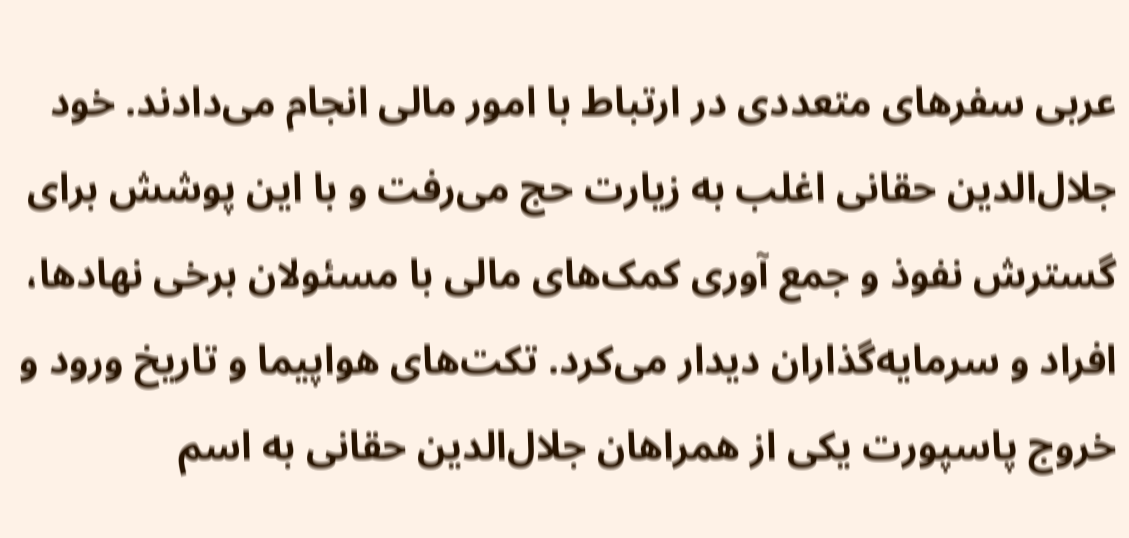عربی سفرهای متعددی در ارتباط با امور مالی انجام می‌دادند. خود جلال‌الدین حقانی اغلب به زیارت حج می‌رفت و با این پوشش برای گسترش نفوذ و جمع آوری کمک‌های مالی با مسئولان برخی نهادها، افراد و سرمایه‌گذاران دیدار می‌کرد. تکت‌های هواپیما و تاریخ ورود و خروج پاسپورت یکی از همراهان جلال‌الدین حقانی به اسم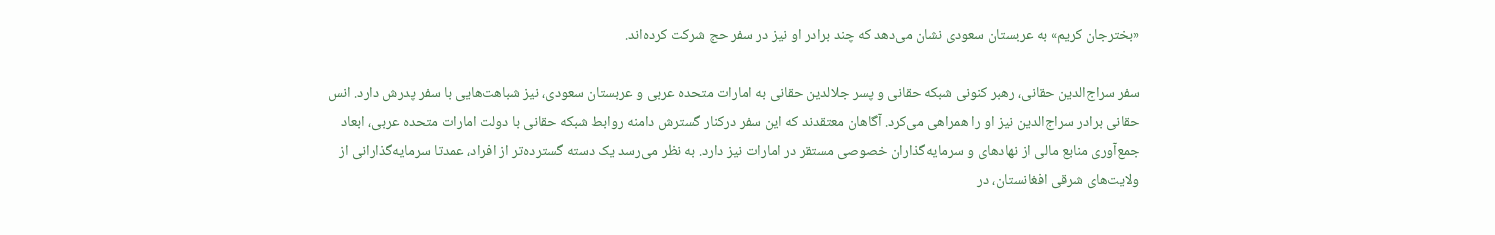«بخترجان کریم» به عربستان سعودی نشان می‌دهد که چند برادر او نیز در سفر حج شرکت کرده‌اند.

سفر سراج‌الدین حقانی، رهبر کنونی شبکه حقانی و پسر جلالدین حقانی به امارات متحده عربی و عربستان سعودی، نیز شباهت‌هایی با سفر پدرش دارد. انس حقانی برادر سراج‌الدین نیز او را همراهی می‌کرد. آگاهان معتقدند که این سفر درکنار گسترش دامنه روابط شبکه حقانی با دولت امارات متحده عربی، ابعاد جمع‌آوری منابع مالی از نهادهای و سرمایه‌گذاران خصوصی مستقر در امارات نیز دارد. به نظر می‌رسد یک دسته گسترده‌تر از افراد، عمدتا سرمایه‌گذارانی از ولایت‌های شرقی افغانستان، در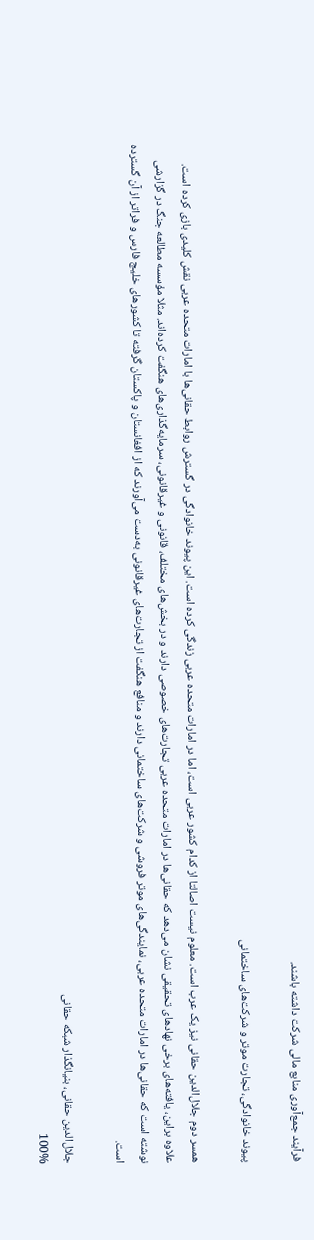فرآیند جمع‌آوری منابع مالی شرکت داشته باشند.

پیوند خانوادگی، تجارت موتر و شرکت‌های ساختمانی

همسر دوم جلال‌الدین حقانی نیز یک عرب است. معلوم نیست اصالتا از کدام کشور عربی است، اما در امارات متحده عربی زندگی کرده است. این پیوند خانوادگی در گسترش روابط حقانی‌ها با امارات متحده عربی نقش کلیدی بازی کرده است. علاوه براین، یافته‌های برخی نهادهای تحقیقی نشان می‌دهد که حقانی‌ها در امارات متحده عربی تجارت‌های خصوصی دارند و در بخش‌های مختلف، قانونی و غیرقانونی، سرمایه‌گذاری‌های هنگفت کرده‌اند. مثلا مؤسسه مطالعه جنگ در گزارشی نوشته است که حقانی‌ها در امارات متحده عربی، نمایندگی‌های موتر فروشی و شرکت‌های ساختمانی دارند و منافع هنگفت از تجارت‌های غیرقانونی به‌دست می‌آورند که از افغانستان و پاکستان گرفته تا کشورهای خلیج فارس و فراتر از آن گسترده است.

جلال‌الدین حقانی، بنیانگذار شبکه حقانی
100%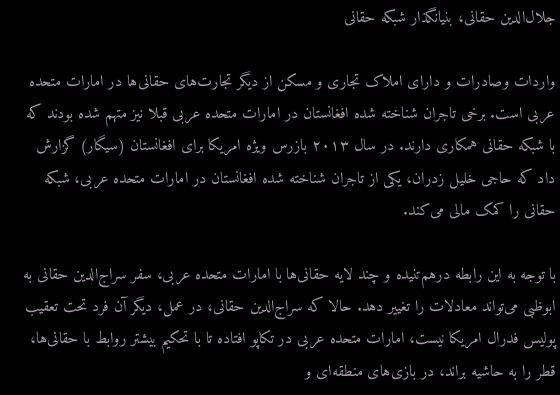جلال‌الدین حقانی، بنیانگذار شبکه حقانی

واردات وصادرات و دارای املاک تجاری و مسکن از دیگر تجارت‌های حقانی‌ها در امارات متحده عربی است. برخی تاجران شناخته شده افغانستان در امارات متحده عربی قبلا نیز متهم شده بودند که با شبکه حقانی همکاری دارند. در سال ۲۰۱۳ بازرس ویژه امریکا برای افغانستان (سیگار) گزارش داد که حاجی خلیل زدران، یکی از تاجران شناخته شده افغانستان در امارات متحده عربی، شبکه حقانی را کمک مالی می‌کند.

با توجه به این رابطه درهم‌تنیده و چند لایه حقانی‌ها با امارات متحده عربی، سفر سراج‌الدین حقانی به ابوظبی می‌تواند معادلات را تغییر دهد. حالا که سراج‌الدین حقانی، در عمل، دیگر آن فرد تحت تعقیب پولیس فدرال امریکا نیست، امارات متحده عربی در تکاپو افتاده تا با تحکیم بیشتر روابط با حقانی‌ها، قطر را به حاشیه براند، در بازی‌های منطقه‌ای و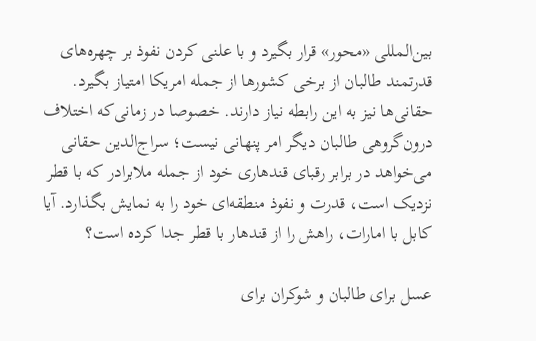بین‌المللی «محور» قرار بگیرد و با علنی کردن نفوذ بر چهره‌های قدرتمند طالبان از برخی کشورها از جمله امریکا امتیاز بگیرد. حقانی‌ها نیز به این رابطه نیاز دارند. خصوصا در زمانی‌که اختلاف درون‌گروهی طالبان دیگر امر پنهانی نیست؛ سراج‌الدین حقانی می‌خواهد در برابر رقبای قندهاری خود از جمله ملابرادر که با قطر نزدیک است، قدرت و نفوذ منطقه‌ای خود را به نمایش بگذارد. آیا کابل با امارات، راهش را از قندهار با قطر جدا کرده است؟

عسل برای طالبان و شوکران برای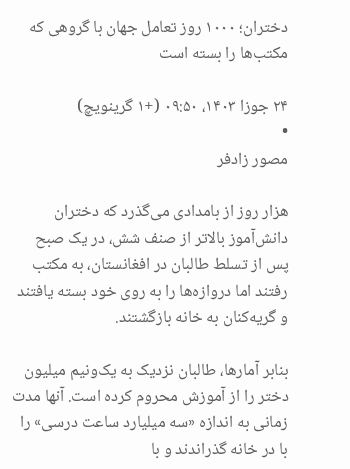دختران؛ ۱۰۰۰ روز تعامل جهان با گروهی که مکتب‌ها را بسته است

۲۴ جوزا ۱۴۰۳، ۰۹:۵۰ (+۱ گرینویچ)
•
مصور زادفر

هزار روز از بامدادی می‌گذرد که دختران دانش‌آموز بالاتر از صنف شش، در یک صبح پس از تسلط طالبان در افغانستان، به مکتب رفتند اما دروازه‌ها را به روی خود بسته یافتند و گریه‌کنان به خانه بازگشتند.

بنابر آمارها، طالبان نزدیک به یک‌ونیم میلیون دختر را از آموزش محروم کرده است. آنها مدت زمانی به اندازه «سه میلیارد ساعت درسی» را با در خانه گذراندند و با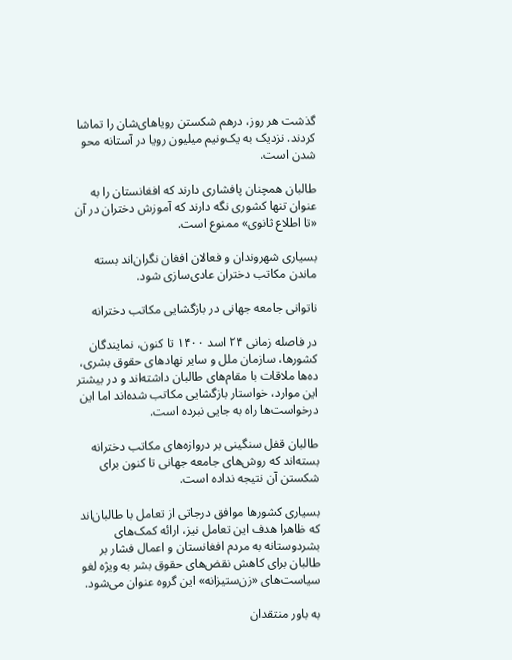گذشت هر روز، درهم شکستن رویاهای‌شان را تماشا کردند. نزدیک به یک‌ونیم میلیون رویا در آستانه محو شدن است.

طالبان همچنان پافشاری دارند که افغانستان را به عنوان تنها کشوری نگه دارند که آموزش دختران در آن «تا اطلاع ثانوی» ممنوع است.

بسیاری شهروندان و فعالان افغان نگران‌اند بسته ماندن مکاتب دختران عادی‌سازی شود.

ناتوانی جامعه جهانی در بازگشایی مکاتب دخترانه

در فاصله زمانی ۲۴ اسد ۱۴۰۰ تا کنون، نمایندگان کشورها، سازمان ملل و سایر نهادهای حقوق بشری، ده‌ها ملاقات با مقام‌های طالبان داشته‌اند و در بیشتر این موارد، خواستار بازگشایی مکاتب شده‌اند اما این درخواست‌ها راه به جایی نبرده است.

طالبان قفل سنگینی بر دروازه‌های مکاتب دخترانه بسته‌اند که روش‌های جامعه جهانی تا کنون برای شکستن آن نتیجه نداده است.

بسیاری کشورها موافق درجاتی از تعامل با طالبان‌‌اند که ظاهرا هدف این تعامل نیز، ارائه کمک‌های بشردوستانه به مردم افغانستان و اعمال فشار بر طالبان برای کاهش نقض‌های حقوق بشر به ویژه لغو سیاست‌های «زن‌ستیزانه» این گروه عنوان می‌شود.

به باور منتقدان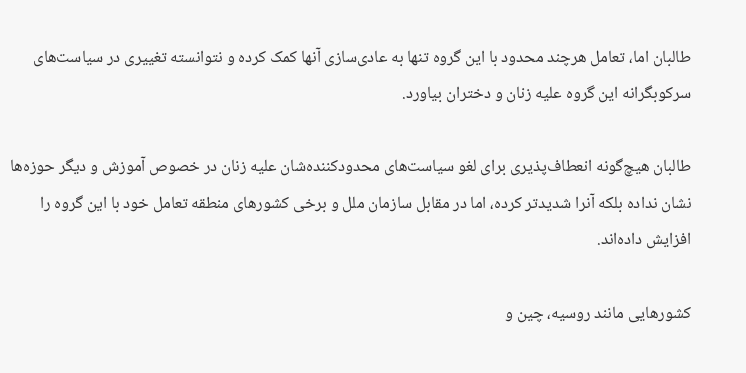طالبان اما، تعامل هرچند محدود با این گروه تنها به عادی‌سازی آنها کمک کرده و نتوانسته تغییری در سیاست‌های سرکوبگرانه این گروه علیه زنان و دختران بیاورد.

طالبان هیچ‌گونه انعطاف‌پذیری برای لغو سیاست‌های محدودکننده‌شان علیه زنان در خصوص آموزش و دیگر حوزه‌ها نشان نداده بلکه آنرا شدیدتر کرده، اما در مقابل سازمان ملل و برخی کشورهای منطقه تعامل خود با این گروه را افزایش داده‌اند.

کشورهایی مانند روسیه، چین و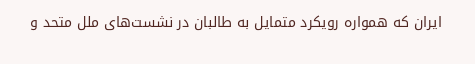ایران که همواره رویکرد متمایل به طالبان در نشست‌های ملل متحد و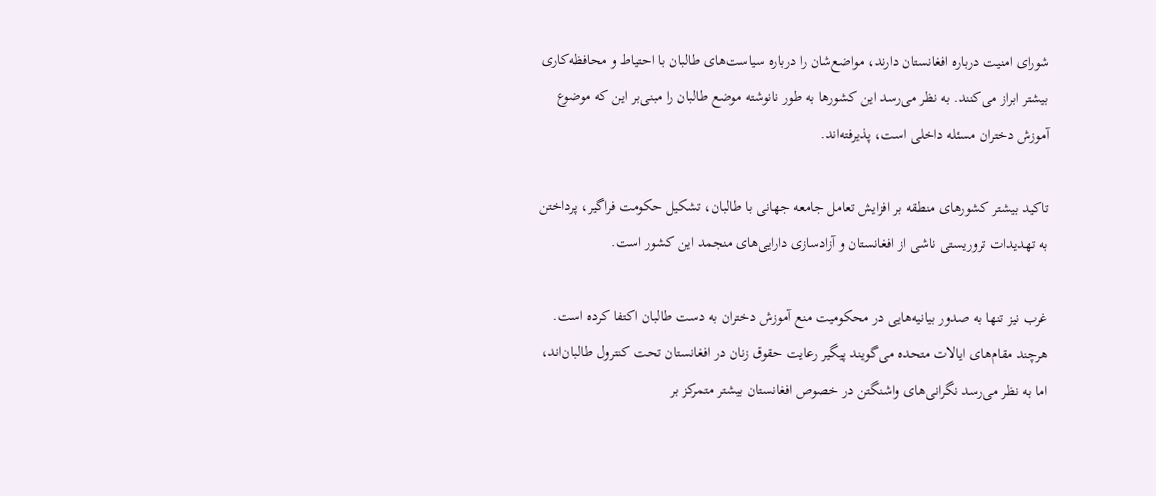شورای امنیت درباره افغانستان دارند، مواضع‌شان را درباره سیاست‌های طالبان با احتیاط و محافظه‌کاری بیشتر ابراز می‌کنند. به نظر می‌رسد این کشورها به طور نانوشته موضع طالبان را مبنی‌بر این که موضوع آموزش دختران مسئله داخلی است،‌ پذیرفته‌اند.

تاکید بیشتر کشورهای منطقه بر افزایش تعامل جامعه جهانی با طالبان، تشکیل حکومت فراگیر، پرداختن به تهدیدات تروریستی ناشی از افغانستان و آزادسازی دارایی‌های منجمد این کشور است.

غرب نیز تنها به صدور بیانیه‌هایی در محکومیت منع آموزش دختران به دست طالبان اکتفا کرده است. هرچند مقام‌های ایالات متحده می‌گویند پیگیر رعایت حقوق زنان در افغانستان تحت کنترول طالبان‌اند، اما به نظر می‌رسد نگرانی‌های واشنگتن در خصوص افغانستان بیشتر متمرکز بر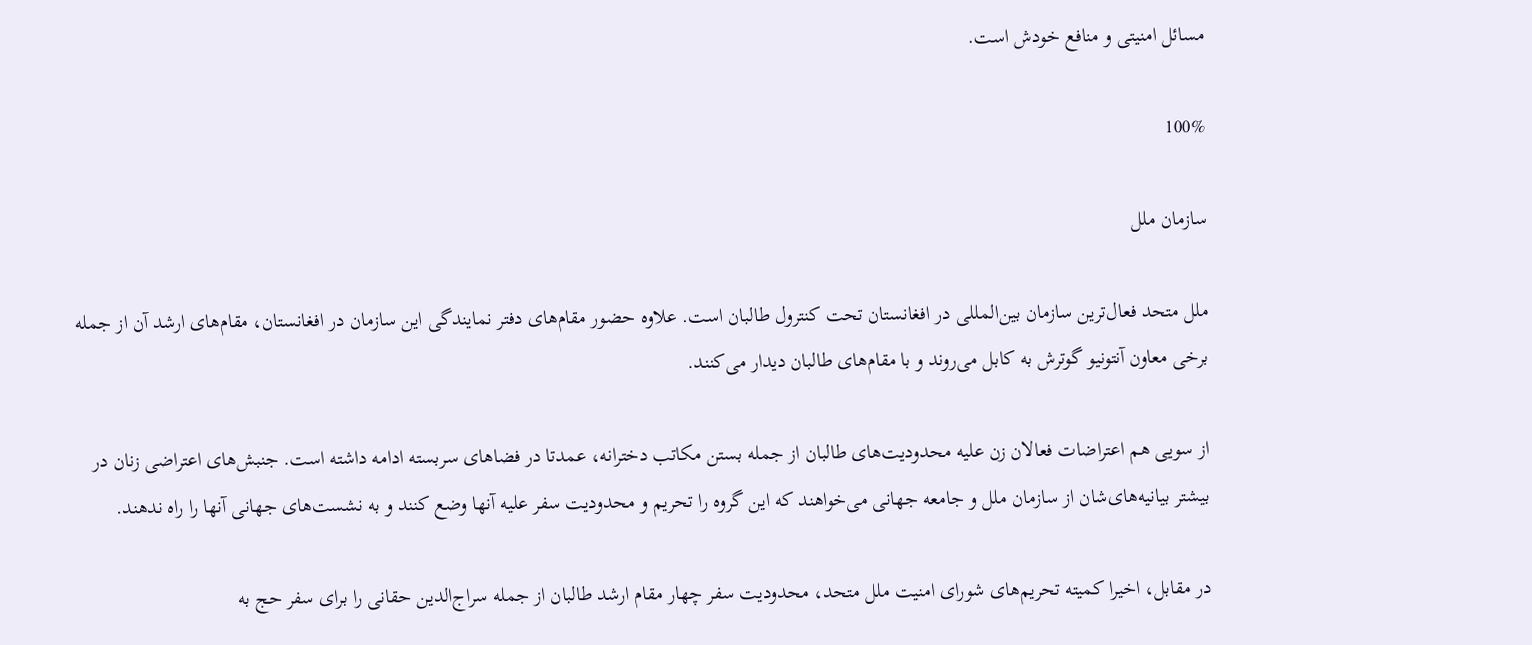مسائل امنیتی و منافع خودش است.

100%

سازمان ملل

ملل متحد فعال‌ترین سازمان بین‌المللی در افغانستان تحت کنترول طالبان است. علاوه حضور مقام‌های دفتر نمایندگی این سازمان در افغانستان، مقام‌های ارشد آن از جمله برخی معاون آنتونیو گوترش به کابل می‌روند و با مقام‌های طالبان دیدار می‌کنند.

از سویی هم اعتراضات فعالان زن علیه محدودیت‌های طالبان از جمله بستن مکاتب دخترانه، عمدتا در فضاهای سربسته ادامه داشته است. جنبش‌های اعتراضی زنان در بیشتر بیانیه‌های‌شان از سازمان ملل و جامعه‌ جهانی می‌خواهند که این گروه را تحریم و محدودیت سفر علیه آنها وضع کنند و به نشست‌های جهانی آنها را راه ندهند.

در مقابل، اخیرا کمیته تحریم‌های شورای امنیت ملل متحد، محدودیت سفر چهار مقام ارشد طالبان از جمله سراج‌الدین حقانی را برای سفر حج به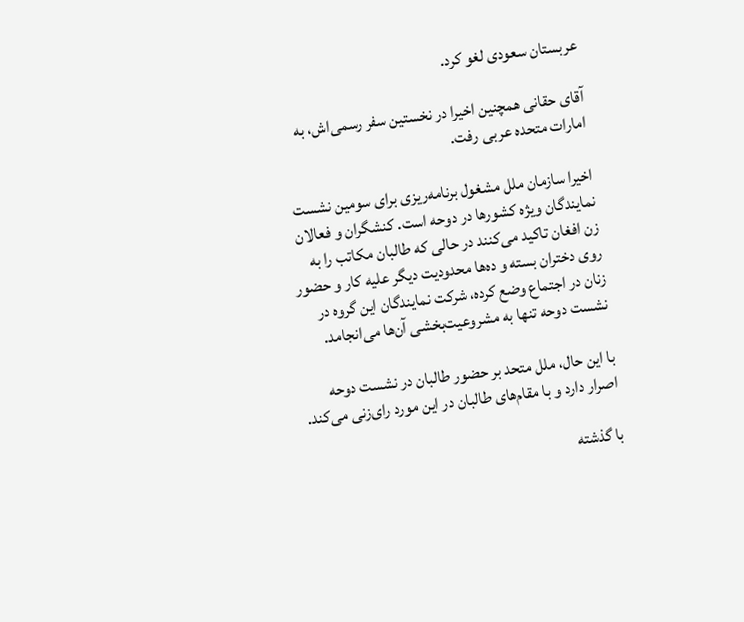عربستان سعودی لغو کرد.

آقای حقانی همچنین اخیرا در نخستین سفر رسمی‌اش، به امارات متحده عربی رفت.

اخیرا سازمان ملل مشغول برنامه‌ریزی برای سومین نشست نمایندگان ویژه کشورها در دوحه است. کنشگران و فعالان زن افغان تاکید می‌کنند در حالی که طالبان مکاتب را به روی دختران بسته و ده‌ها محدودیت‌ دیگر علیه کار و حضور زنان در اجتماع وضع کرده، شرکت نمایندگان این گروه در نشست دوحه تنها به مشروعیت‌بخشی آن‌ها می‌انجامد.

با این حال، ملل متحد بر حضور طالبان در نشست دوحه اصرار دارد و با مقام‌های طالبان در این مورد رای‌زنی می‌کند.

با گذشته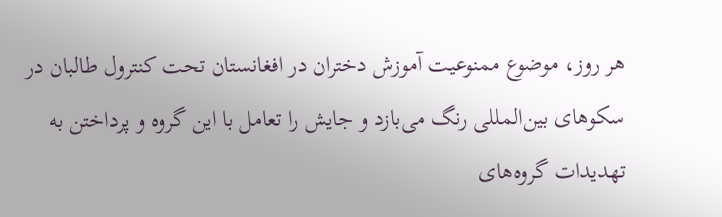هر روز، موضوع ممنوعیت آموزش دختران در افغانستان تحت کنترول طالبان در سکوهای بین‌المللی رنگ می‌بازد و جایش را تعامل با این گروه و پرداختن به تهدیدات گروه‌های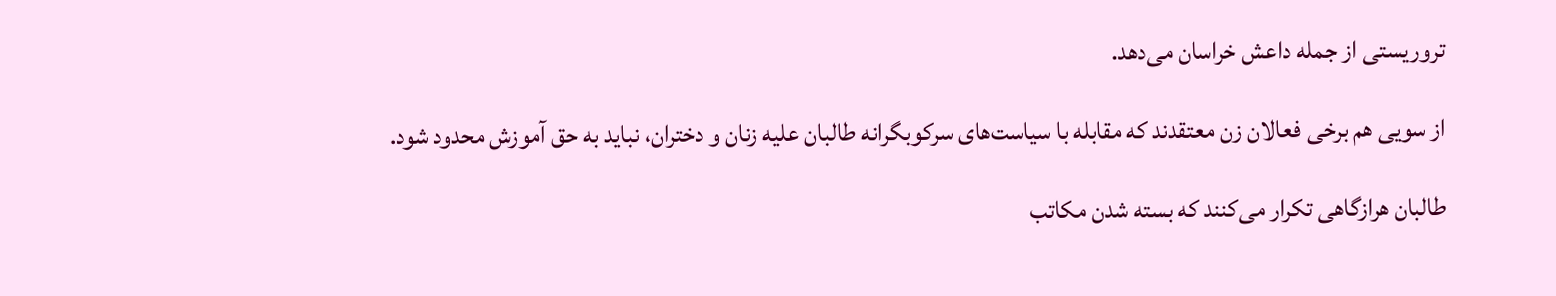تروریستی از جمله داعش خراسان می‌‌دهد.

از سویی هم برخی فعالان زن معتقدند که مقابله با سیاست‌های سرکوبگرانه طالبان علیه زنان و دختران، نباید به حق آموزش محدود شود.

طالبان هرازگاهی تکرار می‌کنند که بسته شدن مکاتب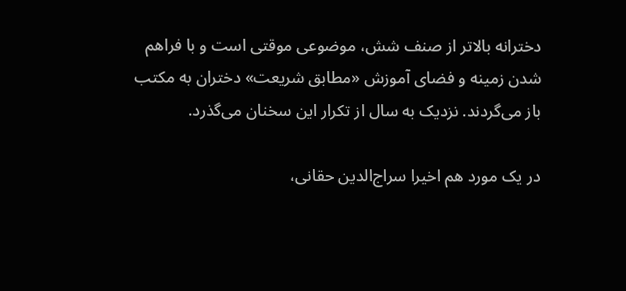دخترانه بالاتر از صنف شش، موضوعی موقتی است و با فراهم شدن زمینه و فضای آموزش «مطابق شریعت» دختران به مکتب باز می‌گردند. نزدیک به سال از تکرار این سخنان می‌گذرد.

در یک مورد هم اخیرا سراج‌الدین حقانی،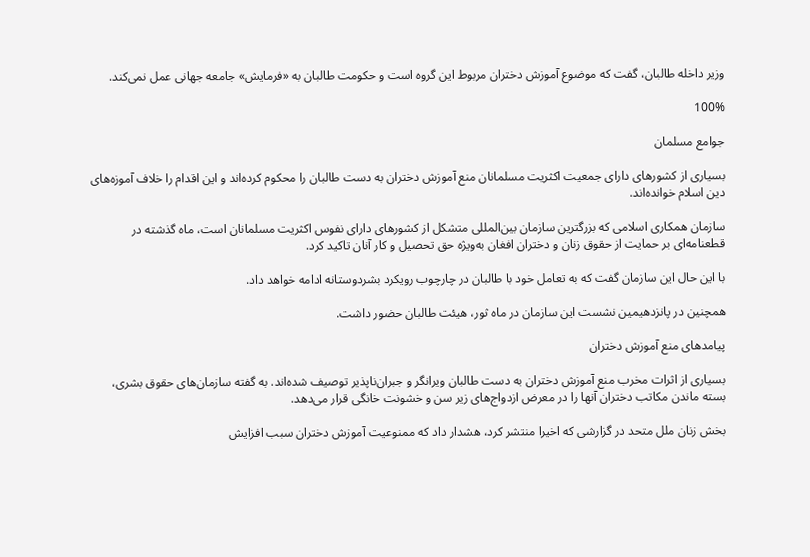وزیر داخله طالبان، گفت که موضوع آموزش دختران مربوط این گروه است و حکومت طالبان به «فرمایش» جامعه جهانی عمل نمی‌کند.

100%

جوامع مسلمان

بسیاری از کشورهای دارای جمعیت اکثریت مسلمانان منع آموزش دختران به دست طالبان را محکوم کرده‌اند و این اقدام را خلاف آموزه‌های دین اسلام خوانده‌اند.

سازمان همکاری اسلامی که بزرگترین سازمان بین‌المللی متشکل از کشورهای دارای نفوس اکثریت مسلمانان است، ماه گذشته در قطعنامه‌ای بر حمایت از حقوق زنان و دختران افغان به‌ویژه حق تحصیل و کار آنان تاکید کرد.

با این حال این سازمان گفت که به تعامل خود با طالبان در چارچوب رویکرد بشردوستانه ادامه خواهد داد.

همچنین در پانزدهیمین نشست این سازمان در ماه ثور، هیئت طالبان حضور داشت.

پیامدهای منع آموزش دختران

بسیاری از اثرات مخرب منع آموزش دختران به دست طالبان ویرانگر و جبران‌ناپذیر توصیف شده‌اند. به گفته‌ سازمان‌های حقوق بشری، بسته ماندن مکاتب دختران آنها را در معرض ازدواج‌های زیر سن و خشونت خانگی قرار می‌دهد.

بخش زنان ملل متحد در گزارشی که اخیرا منتشر کرد، هشدار داد که ممنوعیت آموزش دختران سبب افزایش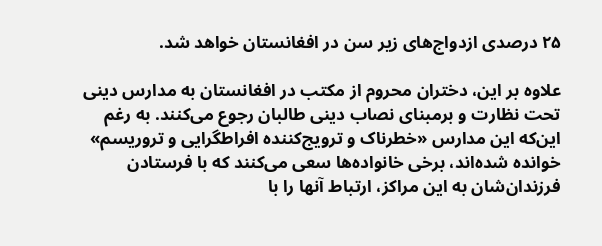۲۵ درصدی ازدواج‌های زیر سن در افغانستان خواهد شد.

علاوه بر این، دختران محروم از مکتب در افغانستان به مدارس دینی تحت نظارت و برمبنای نصاب دینی طالبان رجوع می‌کنند. به رغم این‌که این مدارس «خطرناک و ترویج‌کننده افراطگرایی و تروریسم» خوانده شده‌اند، برخی خانواده‌ها سعی می‌کنند که با فرستادن فرزندان‌شان به این مراکز، ارتباط آنها را با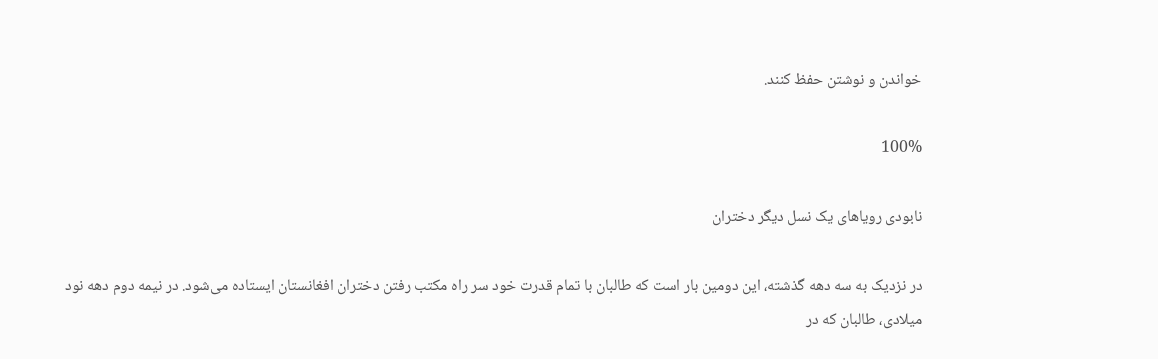خواندن و نوشتن حفظ کنند.

100%

نابودی رویاهای یک نسل دیگر دختران

در نزدیک به سه دهه گذشته، این دومین بار است که طالبان با تمام قدرت خود سر راه مکتب رفتن دختران افغانستان ایستاده می‌شود. در نیمه دوم دهه نود میلادی، طالبان که در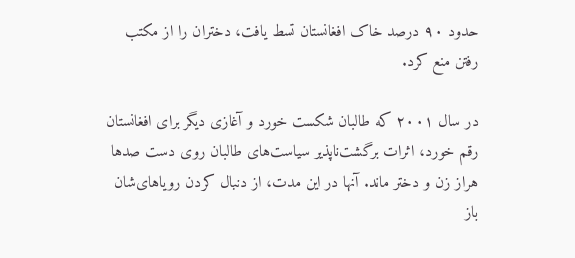حدود ۹۰ درصد خاک افغانستان تسط یافت، دختران را از مکتب رفتن منع کرد.

در سال ۲۰۰۱ که طالبان شکست خورد و آغازی دیگر برای افغانستان رقم خورد، اثرات برگشت‌ناپذیر سیاست‌های طالبان روی دست صدها هراز زن و دختر ماند. آنها در این مدت، از دنبال کردن رویاهای‌شان باز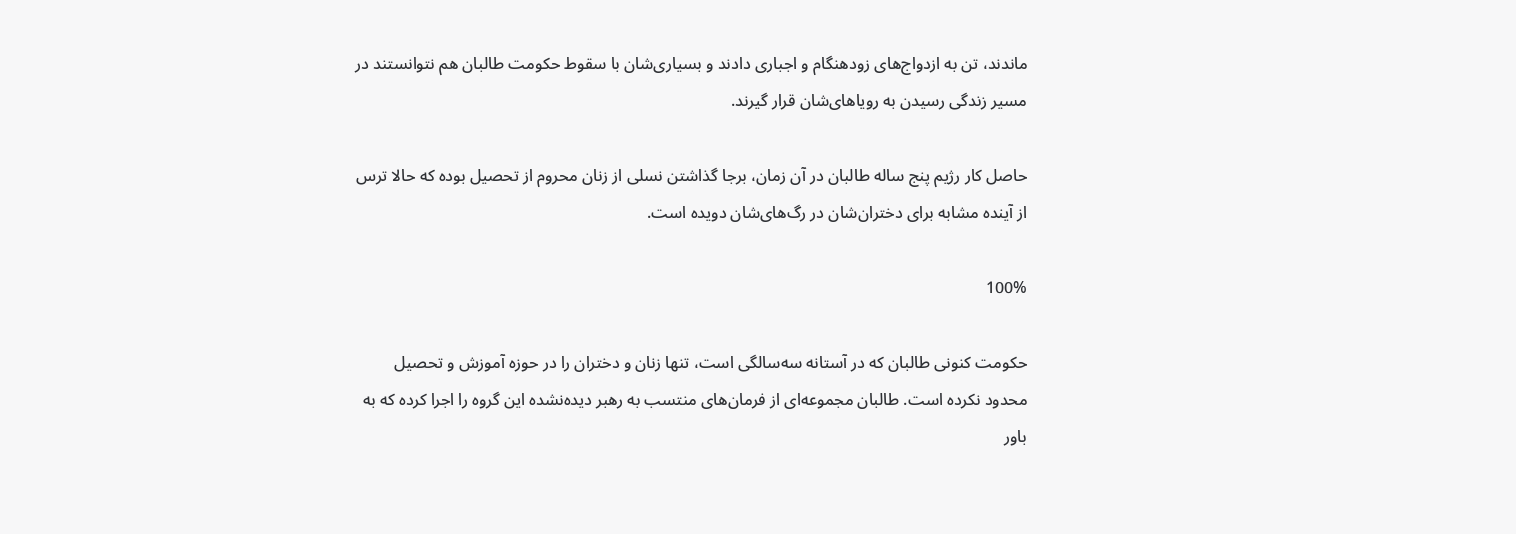ماندند، تن به ازدواج‌های زودهنگام و اجباری دادند و بسیاری‌شان با سقوط حکومت طالبان هم نتوانستند در مسیر زندگی رسیدن به رویاهای‌شان قرار گیرند.

حاصل کار رژیم پنج ساله طالبان در آن زمان، برجا گذاشتن نسلی از زنان محروم از تحصیل بوده که حالا ترس از آینده مشابه برای دختران‌شان در رگ‌های‌شان دویده است.

100%

حکومت کنونی طالبان که در آستانه سه‌سالگی است، تنها زنان و دختران را در حوزه آموزش و تحصیل محدود نکرده است. طالبان مجموعه‌ای از فرمان‌های منتسب به رهبر دیده‌نشده این گروه را اجرا کرده که به باور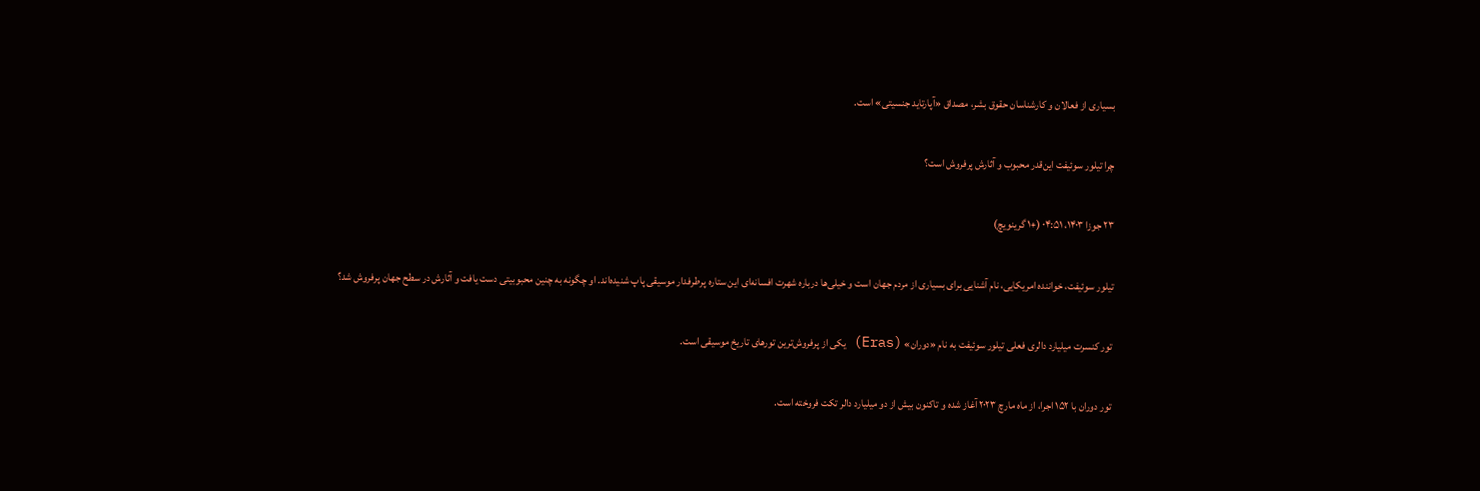بسیاری از فعالان و کارشناسان حقوق بشر، مصداق «آپارتاید جنسیتی» است.

چرا تیلور سوئیفت این‌قدر محبوب و آثارش پرفروش است؟

۲۳ جوزا ۱۴۰۳، ۰۴:۵۱ (+۱ گرینویچ)

تیلور سوئیفت، خواننده امریکایی، نام آشنایی برای بسیاری از مردم جهان است و خیلی‌ها درباره شهرت افسانه‌ای این ستاره پرطرفدار موسیقی پاپ شنیده‌اند. او چگونه به چنین محبوبیتی دست یافت و آثارش در سطح جهان پرفروش شد؟

تور کنسرت میلیارد دالری فعلی تیلور سوئیفت به نام «دوران» (Eras) یکی از پرفروش‌ترین تورهای تاریخ موسیقی است.

تور دوران با ۱۵۲ اجرا، از ماه مارچ ۲۰۲۳ آغاز شده و تاکنون بیش از دو میلیارد دالر تکت فروخته است.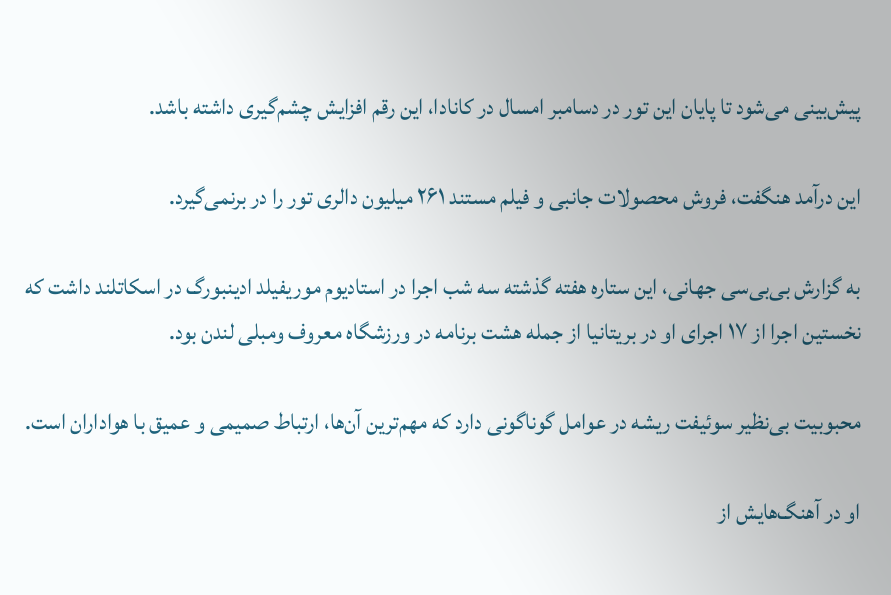پیش‌بینی می‌شود تا پایان این تور در دسامبر امسال در کانادا، این رقم افزایش چشم‌گیری داشته ‌باشد.

این درآمد هنگفت، فروش محصولات جانبی و فیلم مستند ۲۶۱ میلیون دالری تور را در برنمی‌گیرد.

به گزارش بی‌بی‌سی‌ جهانی، این ستاره هفته گذشته سه شب اجرا در استادیوم موریفیلد ادینبورگ در اسکاتلند داشت که نخستین اجرا از ۱۷ اجرای او در بریتانیا از جمله هشت برنامه در ورزشگاه معروف ومبلی لندن بود.

محبوبیت بی‌نظیر سوئیفت ریشه در عوامل گوناگونی دارد که مهم‌ترین آن‌ها، ارتباط صمیمی و عمیق با هواداران است.

او در آهنگ‌هایش از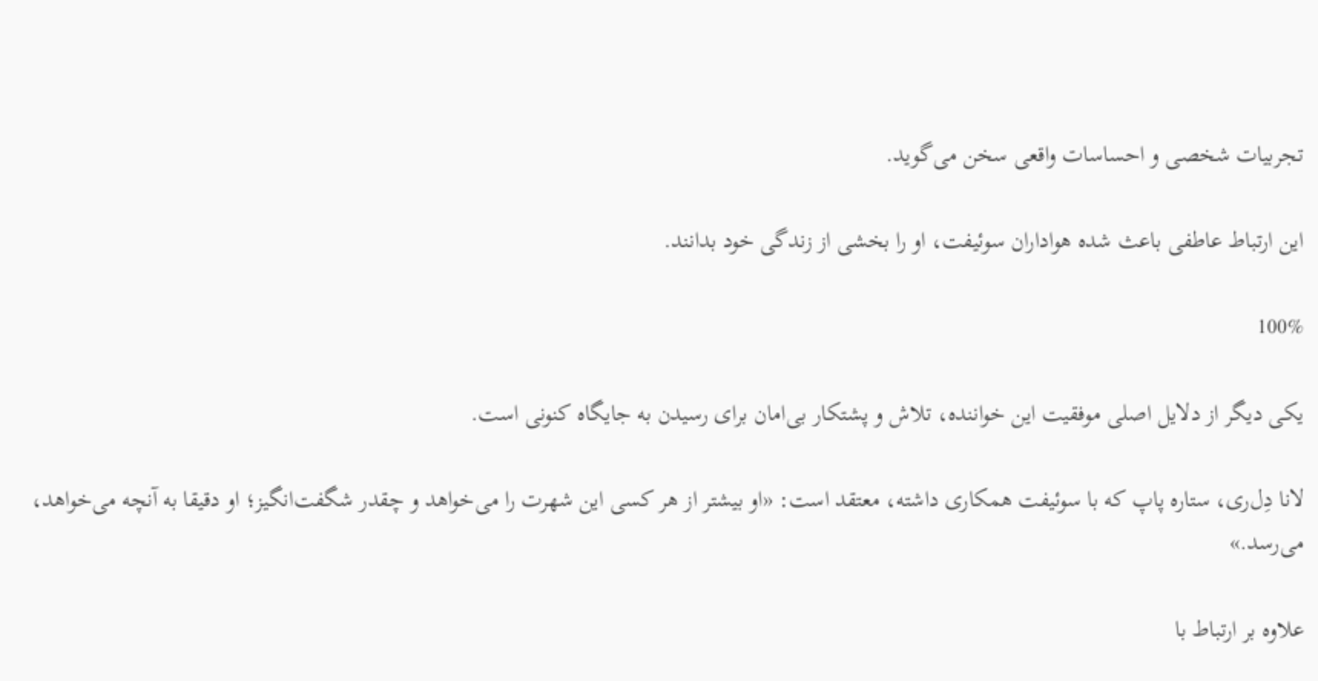تجربیات شخصی و احساسات واقعی سخن می‌گوید.

این ارتباط عاطفی باعث شده هواداران سوئیفت، او را بخشی از زندگی خود بدانند.

100%

یکی دیگر از دلایل اصلی موفقیت این خواننده، تلاش و پشتکار بی‌امان برای رسیدن به جایگاه کنونی است.

لانا دِل‌ری، ستاره پاپ که با سوئیفت همکاری داشته، معتقد است: «او بیشتر از هر کسی این شهرت را می‌خواهد و چقدر شگفت‌انگیز؛ او دقیقا به آنچه می‌خواهد، می‌رسد.»

علاوه بر ارتباط با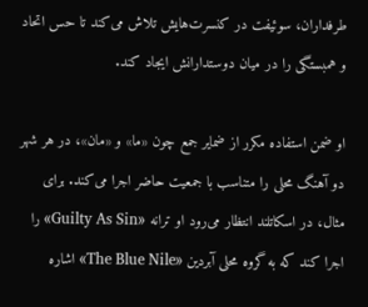طرفداران، سوئیفت در کنسرت‌هایش تلاش می‌کند تا حس اتحاد و همبستگی را در میان دوستدارانش ایجاد کند.

او ضمن استفاده مکرر از ضمایر جمع چون «ما» و «مان»، در هر شهر دو آهنگ محلی را متناسب با جمعیت حاضر اجرا می‌کند. برای مثال، در اسکاتلند انتظار می‌رود او ترانه «Guilty As Sin» را اجرا کند که به گروه محلی آبردین «The Blue Nile» اشاره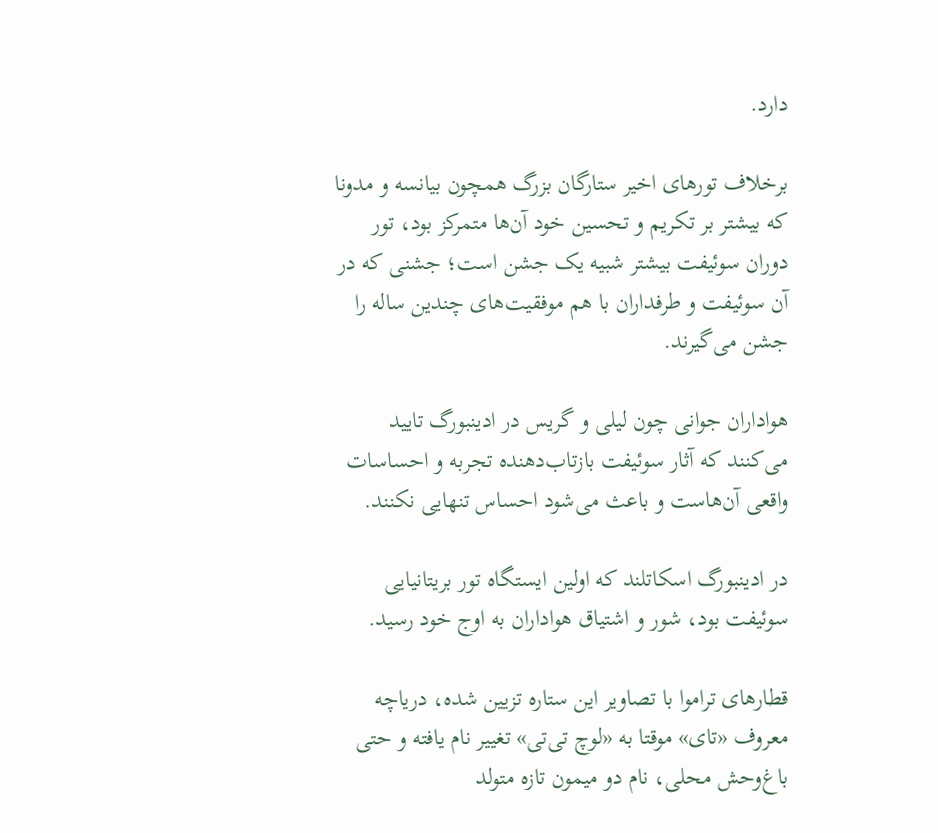دارد.

برخلاف تورهای اخیر ستارگان بزرگ همچون بیانسه و مدونا که بیشتر بر تکریم و تحسین خود آن‌ها متمرکز بود، تور دوران سوئیفت بیشتر شبیه یک جشن است؛ جشنی که در آن سوئیفت و طرفداران با هم موفقیت‌های چندین ساله را جشن می‌گیرند.

هواداران جوانی چون لیلی و گریس در ادینبورگ تایید می‌کنند که آثار سوئیفت بازتاب‌دهنده تجربه و احساسات واقعی آن‌هاست و باعث می‌شود احساس تنهایی نکنند.

در ادینبورگ اسکاتلند که اولین ایستگاه تور بریتانیایی سوئیفت بود، شور و اشتیاق هواداران به اوج خود رسید.

قطارهای تراموا با تصاویر این ستاره تزیین شده، دریاچه معروف «تای» موقتا به «لوچ تی‌تی» تغییر نام یافته و حتی باغ‌وحش محلی، نام دو میمون تازه متولد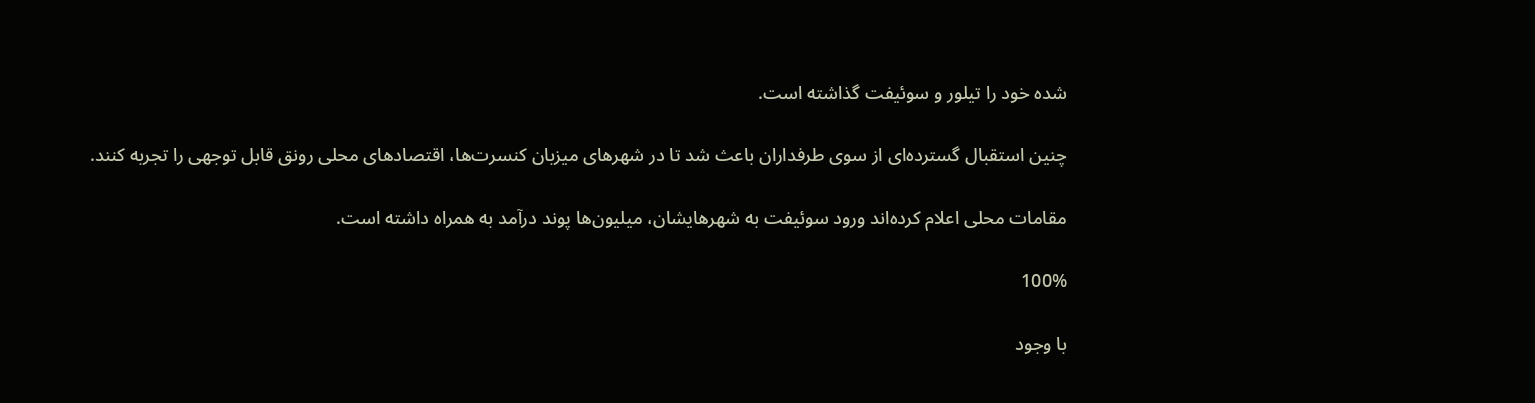شده خود را تیلور و سوئیفت گذاشته‌ است.

چنین استقبال گسترده‌ای از سوی طرفداران باعث شد تا در شهرهای میزبان کنسرت‌ها، اقتصادهای محلی رونق قابل توجهی را تجربه کنند.

مقامات محلی اعلام کرده‌اند ورود سوئیفت به شهرهایشان، میلیون‌ها پوند درآمد به همراه داشته ‌است.

100%

با وجود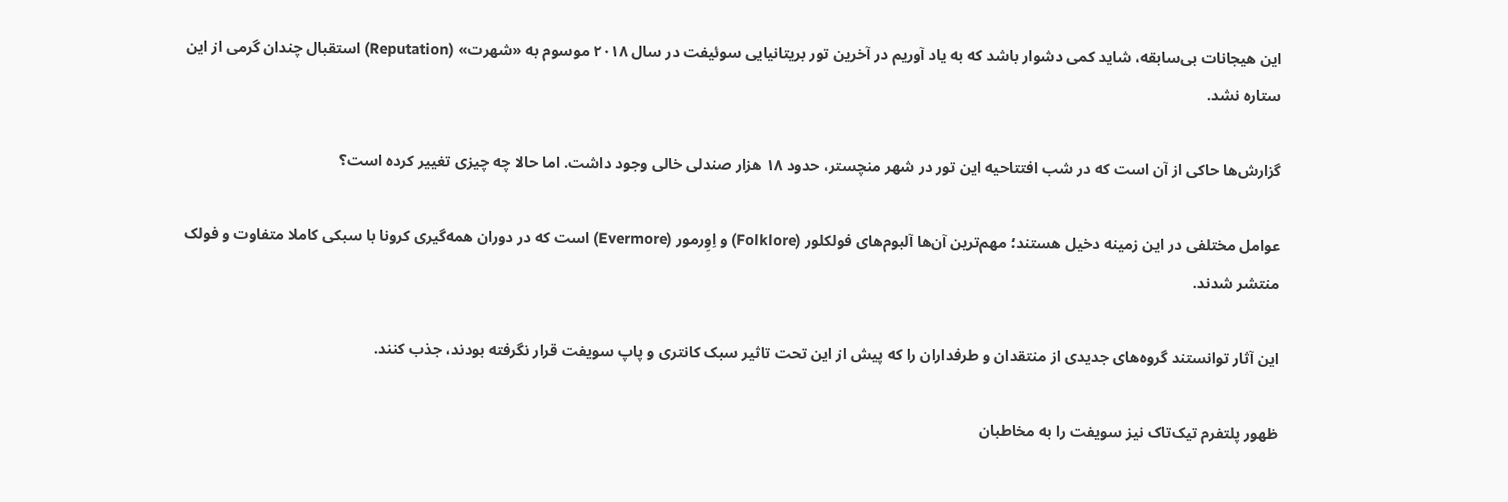این هیجانات بی‌سابقه، شاید کمی دشوار باشد که به یاد آوریم در آخرین تور بریتانیایی سوئیفت در سال ۲۰۱۸ موسوم به «شهرت» (Reputation) استقبال چندان گرمی از این ستاره نشد.

گزارش‌ها حاکی از آن است که در شب افتتاحیه این تور در شهر منچستر، حدود ۱۸ هزار صندلی خالی وجود‌ داشت. اما حالا چه چیزی تغییر کرده ‌است؟

عوامل مختلفی در این زمینه دخیل هستند؛ مهم‌ترین آن‌ها آلبوم‌های فولکلور (Folklore) و اِوِرمور (Evermore) است که در دوران همه‌گیری کرونا با سبکی کاملا متفاوت و فولک منتشر شدند.

این آثار توانستند گروه‌های جدیدی از منتقدان و طرفداران را که پیش از این تحت تاثیر سبک کانتری و پاپ سویفت قرار نگرفته بودند، جذب کنند.

ظهور پلتفرم تیک‌تاک نیز سویفت را به مخاطبان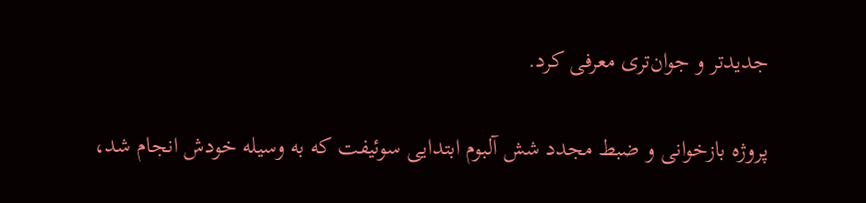جدیدتر و جوان‌تری معرفی کرد.

پروژه بازخوانی و ضبط مجدد شش آلبوم ابتدایی سوئیفت که به وسیله خودش انجام شد،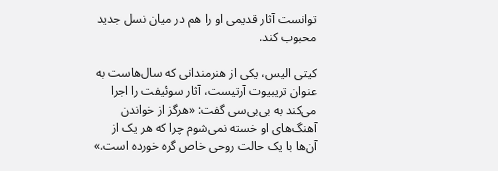توانست آثار قدیمی او را هم در میان نسل جدید محبوب کند.

کیتی الیس، یکی از هنرمندانی که سال‌هاست به عنوان تریبیوت آرتیست، آثار سوئیفت را اجرا می‌کند به بی‌بی‌سی گفت: «هرگز از خواندن آهنگ‌های او خسته نمی‌شوم چرا که هر یک از آن‌ها با یک حالت روحی خاص گره خورده ‌است.»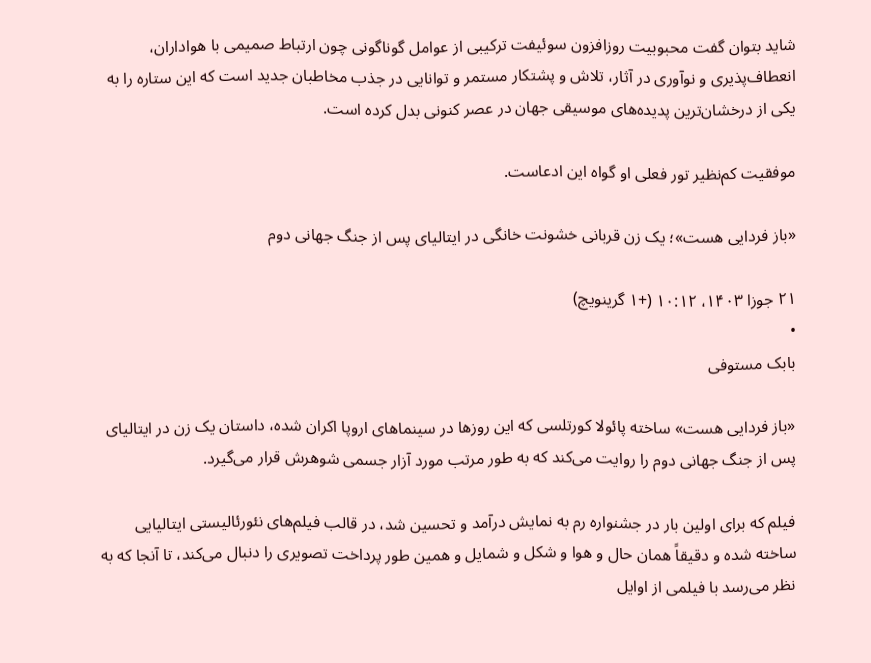شاید بتوان گفت محبوبیت روزافزون سوئیفت ترکیبی از عوامل گوناگونی چون ارتباط صمیمی با هواداران، انعطاف‌پذیری و نوآوری در آثار، تلاش و پشتکار مستمر و توانایی در جذب مخاطبان جدید است که این ستاره را به یکی از درخشان‌ترین پدیده‌های موسیقی جهان در عصر کنونی بدل کرده ‌است.

موفقیت کم‌نظیر تور فعلی او گواه این ادعاست.

«باز فردایی هست»؛ یک زن قربانی خشونت خانگی در ایتالیای پس از جنگ جهانی دوم

۲۱ جوزا ۱۴۰۳، ۱۰:۱۲ (+۱ گرینویچ)
•
بابک مستوفی

«باز فردایی هست» ساخته پائولا کورتلسی که این روزها در سینماهای اروپا اکران شده، داستان یک زن در ایتالیای پس از جنگ جهانی دوم را روایت می‌کند که به طور مرتب مورد آزار جسمی شوهرش قرار می‌گیرد.

فیلم که برای اولین بار در جشنواره رم به نمایش درآمد و تحسین شد، در قالب فیلم‌های نئورئالیستی ایتالیایی ساخته شده و دقیقاً همان حال و هوا و شکل و شمایل و همین طور پرداخت تصویری را دنبال می‌کند، تا آنجا که به نظر می‌رسد با فیلمی از اوایل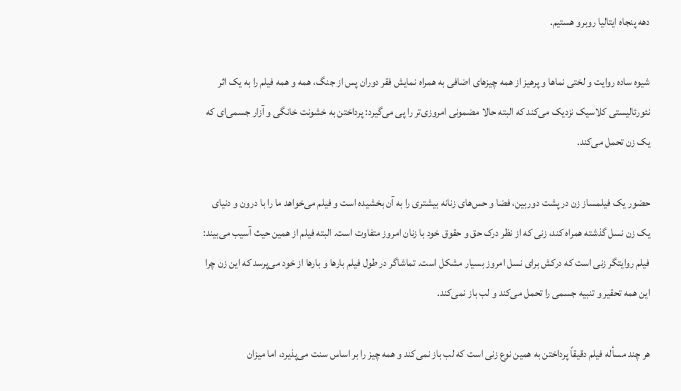دهه پنجاه ایتالیا روبرو هستیم.

شیوه ساده روایت و لختی نماها و پرهیز از همه چیزهای اضافی به همراه نمایش فقر دوران پس از جنگ، همه و همه فیلم را به یک اثر نئورئالیستی کلاسیک نزدیک می‌کند که البته حالا مضمونی امروزی‌تر را پی می‌گیرد: پرداختن به خشونت خانگی و آزار جسمی‌ای که یک زن تحمل می‌کند.

حضور یک فیلمساز زن در پشت دوربین، فضا و حس‌های زنانه بیشتری را به آن بخشیده است و فیلم می‌خواهد ما را با درون و دنیای یک زن نسل گذشته همراه کند، زنی که از نظر درک حق و حقوق خود با زنان امروز متفاوت است. البته فیلم از همین حیث آسیب می‌بیند: فیلم روایتگر زنی است که درکش برای نسل امروز بسیار مشکل است. تماشاگر در طول فیلم بارها و بارها از خود می‌پرسد که این زن چرا این همه تحقیر و تنبیه جسمی را تحمل می‌کند و لب باز نمی‌کند.

هر چند مسأله فیلم دقیقاً پرداختن به همین نوع زنی است که لب باز نمی‌کند و همه چیز را بر اساس سنت می‌پذیرد، اما میزان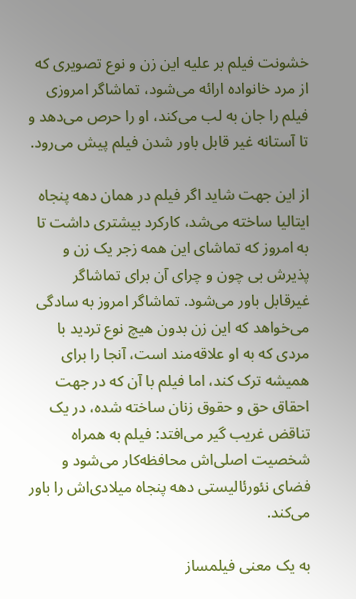خشونت فیلم بر علیه این زن و نوع تصویری که از مرد خانواده ارائه می‌شود، تماشاگر امروزی فیلم را جان به لب می‌کند، او را حرص می‌دهد و تا آستانه غیر قابل باور شدن فیلم پیش می‌رود.

از این جهت شاید اگر فیلم در همان دهه پنجاه ایتالیا ساخته می‌شد، کارکرد بیشتری داشت تا به امروز که تماشای این همه زجر یک زن و پذیرش بی چون و چرای آن برای تماشاگر غیرقابل باور می‌شود. تماشاگر امروز به سادگی می‌خواهد که این زن بدون هیچ نوع تردید با مردی که به او علاقه‌مند است، آنجا را برای همیشه ترک کند، اما فیلم با آن که در جهت احقاق حق و حقوق زنان ساخته شده، در یک تناقض غریب گیر می‌افتد: فیلم به همراه شخصیت اصلی‌اش محافظه‌کار می‌شود و فضای نئورئالیستی دهه پنجاه میلادی‌اش را باور می‌کند.

به یک معنی فیلمساز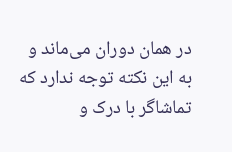در همان دوران می‌ماند و به این نکته توجه ندارد که تماشاگر با درک و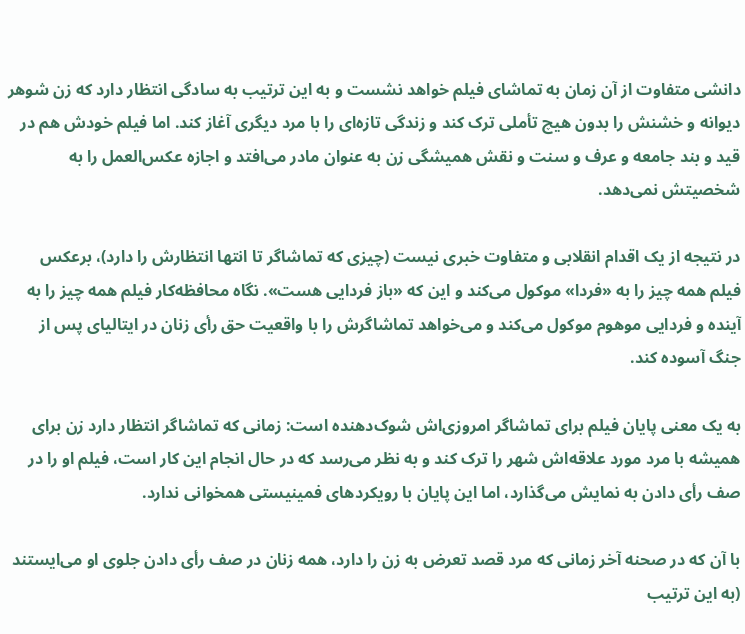دانشی متفاوت از آن زمان به تماشای فیلم خواهد نشست و به این ترتیب به سادگی انتظار دارد که زن شوهر دیوانه و خشنش را بدون هیچ تأملی ترک کند و زندگی تازه‌ای را با مرد دیگری آغاز کند. اما فیلم خودش هم در قید و بند جامعه و عرف و سنت و نقش همیشگی زن به عنوان مادر می‌افتد و اجازه عکس‌العمل را به شخصیتش نمی‌دهد.

در نتیجه از یک اقدام انقلابی و متفاوت خبری نیست (چیزی که تماشاگر تا انتها انتظارش را دارد)، برعکس فیلم همه چیز را به «فردا» موکول می‌کند و این که «باز فردایی هست». نگاه محافظه‌کار فیلم همه چیز را به آینده و فردایی موهوم موکول می‌کند و می‌خواهد تماشاگرش را با واقعیت حق رأی زنان در ایتالیای پس از جنگ آسوده کند.

به یک معنی پایان فیلم برای تماشاگر امروزی‌اش شوک‌دهنده است: زمانی که تماشاگر انتظار دارد زن برای همیشه با مرد مورد علاقه‌اش شهر را ترک کند و به نظر می‌رسد که در حال انجام این کار است، فیلم او را در صف رأی دادن به نمایش می‌گذارد، اما این پایان با رویکردهای فمینیستی همخوانی ندارد.

با آن که در صحنه آخر زمانی که مرد قصد تعرض به زن را دارد، همه زنان در صف رأی دادن جلوی او می‌ایستند (به این ترتیب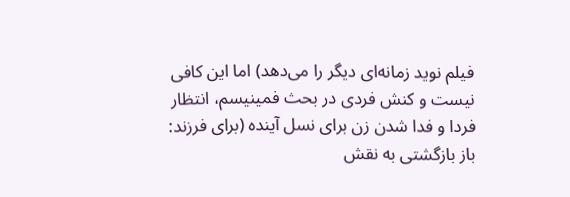فیلم نوید زمانه‌ای دیگر را می‌دهد) اما این کافی نیست و کنش فردی در بحث فمینیسم، انتظار فردا و فدا شدن زن برای نسل آینده (برای فرزند: باز بازگشتی به نقش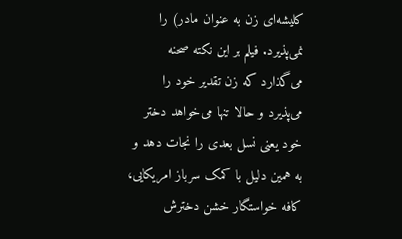کلیشه‌ای زن به عنوان مادر) را نمی‌پذیرد. فیلم بر این نکته صحنه می‌گذارد که زن تقدیر خود را می‌پذیرد و حالا تنها می‌خواهد دختر خود یعنی نسل بعدی را نجات دهد و به همین دلیل با کمک سرباز امریکایی، کافه خواستگار خشن دخترش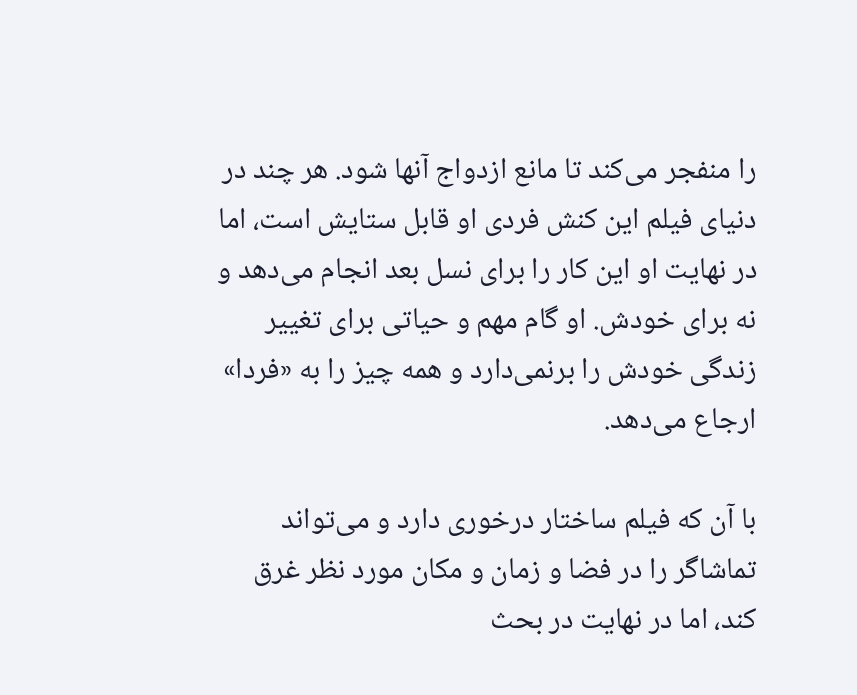را منفجر می‌کند تا مانع ازدواج آنها شود. هر چند در دنیای فیلم این کنش فردی او قابل ستایش است، اما در نهایت او این کار را برای نسل بعد انجام می‌دهد و نه برای خودش. او گام مهم و حیاتی برای تغییر زندگی خودش را برنمی‌دارد و همه چیز را به «فردا» ارجاع می‌دهد.

با آن که فیلم ساختار درخوری دارد و می‌تواند تماشاگر را در فضا و زمان و مکان مورد نظر غرق کند، اما در نهایت در بحث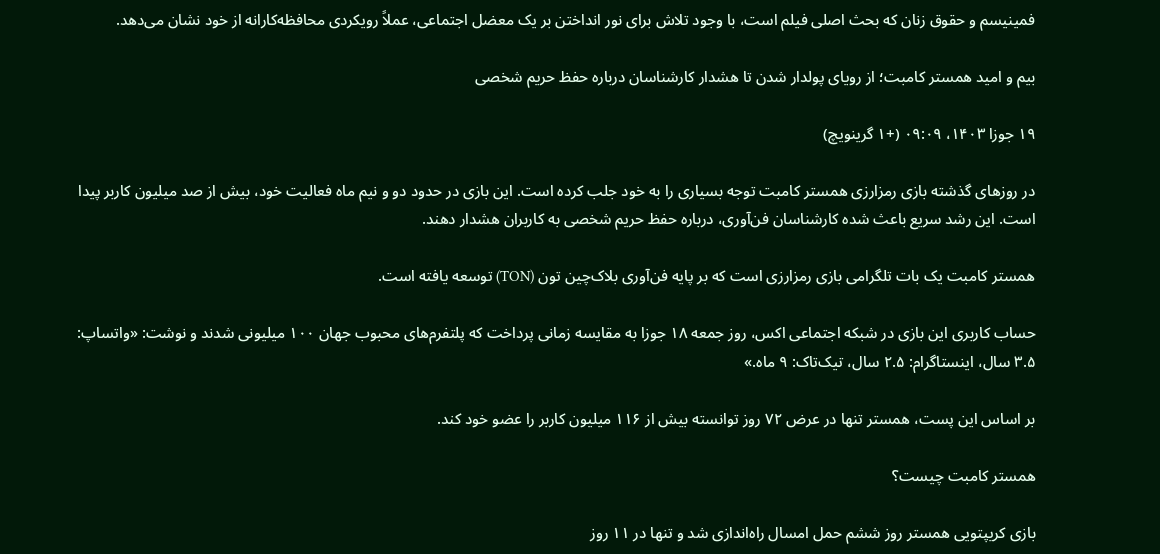فمینیسم و حقوق زنان که بحث اصلی فیلم است، با وجود تلاش برای نور انداختن بر یک معضل اجتماعی، عملاً رویکردی محافظه‌کارانه از خود نشان می‌دهد.

بیم و امید همستر کامبت؛ از رویای پولدار شدن تا هشدار کارشناسان درباره حفظ حریم شخصی

۱۹ جوزا ۱۴۰۳، ۰۹:۰۹ (+۱ گرینویچ)

در روزهای گذشته بازی رمزارزی همستر کامبت توجه بسیاری را به خود جلب کرده است. این بازی در حدود دو و نیم ماه فعالیت خود، بیش از صد میلیون کاربر پیدا است. این رشد سریع باعث شده کارشناسان فن‌آوری، درباره حفظ حریم شخصی به کاربران هشدار دهند.

همستر کامبت یک بات تلگرامی بازی رمزارزی است که بر پایه فن‌آوری بلاک‌چین تون (TON) توسعه یافته است.

حساب کاربری این بازی در شبکه اجتماعی اکس، روز جمعه ۱۸ جوزا به مقایسه زمانی پرداخت که پلتفرم‌های محبوب جهان ۱۰۰ میلیونی شدند و نوشت: «واتساپ: ۳.۵ سال، اینستاگرام: ۲.۵ سال، تیک‌تاک: ۹ ماه.»

بر اساس این پست، همستر تنها در عرض ۷۲ روز توانسته بیش از ۱۱۶ میلیون کاربر را عضو خود کند.

همستر کامبت چیست؟

بازی کریپتویی همستر روز ششم حمل امسال راه‌اندازی شد و تنها در ۱۱ روز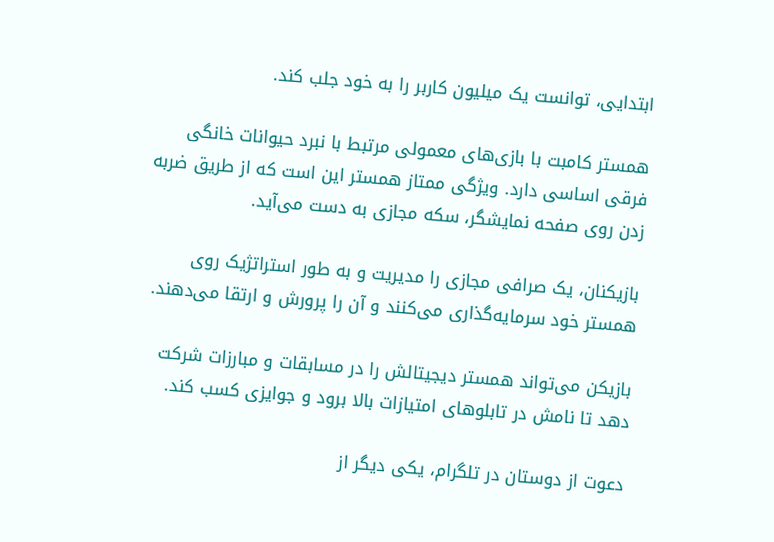ابتدایی، توانست یک میلیون کاربر را به خود جلب کند.

همستر کامبت با بازی‌های معمولی مرتبط با نبرد حیوانات خانگی فرقی اساسی دارد. ویژگی ممتاز همستر این است که از طریق ضربه زدن روی صفحه نمایشگر، سکه مجازی به دست می‌آید.

بازیکنان، یک صرافی مجازی را مدیریت و به طور استراتژیک روی همستر خود سرمایه‌گذاری می‌کنند و آن‌‌ را پرورش و ارتقا می‌دهند.

بازیکن می‌تواند همستر دیجیتالش را در مسابقات و مبارزات شرکت دهد تا نامش در تابلوهای امتیازات بالا برود و جوایزی کسب کند.

دعوت از دوستان در تلگرام، یکی دیگر از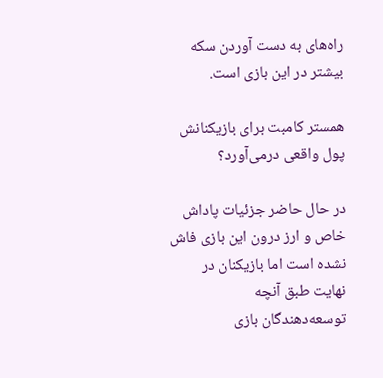راه‌های به دست آوردن سکه بیشتر در این بازی است.

همستر کامبت برای بازیکنانش پول واقعی درمی‌آورد؟

در حال حاضر جزئیات پاداش خاص و ارز درون این بازی فاش نشده است اما بازیکنان در نهایت طبق آنچه توسعه‌دهندگان بازی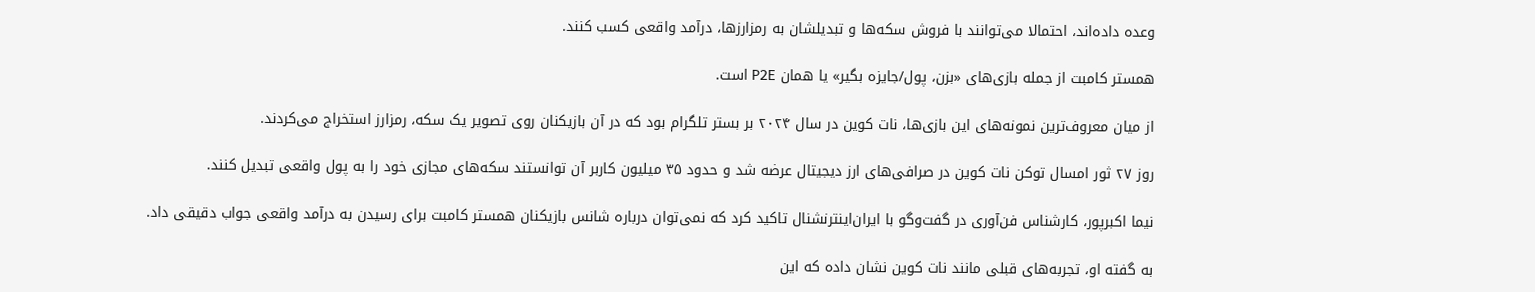وعده داده‌اند، احتمالا می‌توانند با فروش سکه‌ها و تبدیلشان به رمزارزها، درآمد واقعی کسب کنند.

همستر کامبت از جمله بازی‌های «بزن، پول/جایزه بگیر» یا همان P2E است.

از میان معروف‌ترین نمونه‌های این بازی‌ها، نات کوین در سال ۲۰۲۴ بر بستر تلگرام بود که در آن بازیکنان روی تصویر یک سکه، رمزارز استخراج می‌کردند.

روز ۲۷ ثور امسال توکن نات کوین در صرافی‌های ارز دیجیتال عرضه شد و حدود ۳۵ میلیون کاربر آن توانستند سکه‌های مجازی خود را به پول واقعی تبدیل کنند.

نیما اکبرپور، کارشناس فن‌آوری در گفت‌وگو با ایران‌اینترنشنال تاکید کرد که نمی‌توان درباره شانس بازیکنان همستر کامبت برای رسیدن به درآمد واقعی جواب دقیقی داد.

به گفته او، تجربه‌های قبلی مانند نات کوین نشان داده که این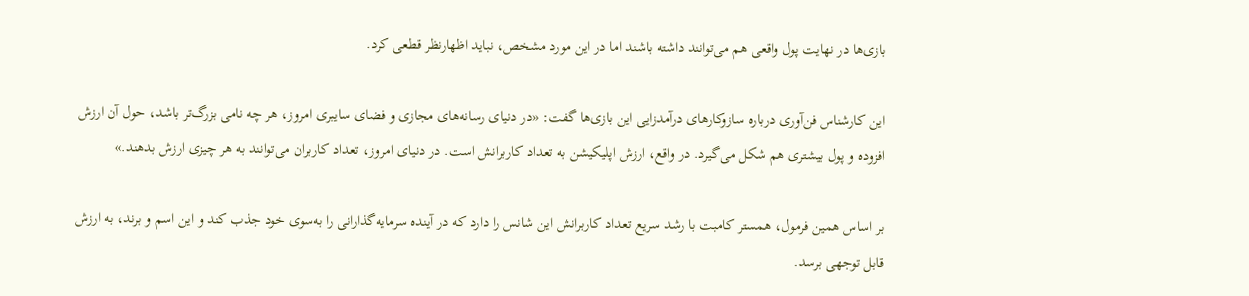بازی‌ها در نهایت پول واقعی هم می‌توانند داشته باشند اما در این مورد مشخص، نباید اظهار‌نظر قطعی کرد.

این کارشناس فن‌آوری درباره سازوکارهای درآمدزایی این بازی‌ها گفت: «در دنیای رسانه‌های مجازی و فضای سایبری امروز، هر چه نامی بزرگ‌تر باشد، حول آن ارزش افزوده و پول بیشتری هم شکل می‌گیرد. در واقع، ارزش اپلیکیشن به تعداد کاربرانش است. در دنیای امروز، تعداد کاربران می‌توانند به هر چیزی ارزش بدهند.»

بر اساس همین فرمول،‌ همستر کامبت با رشد سریع تعداد کاربرانش این شانس را دارد که در آینده سرمایه‌گذارانی را به‌سوی خود جذب کند و این اسم و برند، به ارزش قابل توجهی برسد.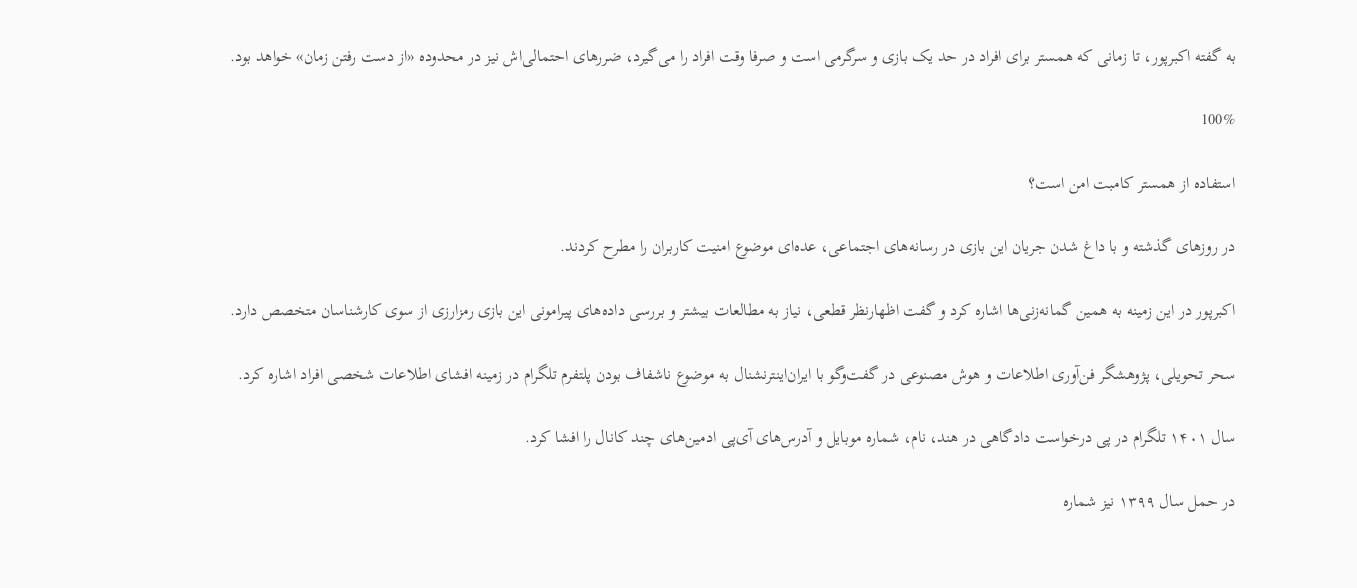به گفته اکبرپور، تا زمانی که همستر برای افراد در حد یک بازی و سرگرمی است و صرفا وقت افراد را می‌گیرد، ضررهای احتمالی‌اش نیز در محدوده «از دست رفتن زمان» خواهد بود.

100%

استفاده از همستر کامبت امن است؟

در روزهای گذشته و با داغ شدن جریان این بازی در رسانه‌های اجتماعی، عده‌ای موضوع امنیت کاربران را مطرح کردند.

اکبرپور در این زمینه به همین گمانه‌زنی‌ها اشاره کرد و گفت اظهار‌نظر قطعی، نیاز به مطالعات بیشتر و بررسی داده‌های پیرامونی این بازی رمزارزی از سوی کارشناسان متخصص دارد.

سحر تحویلی، پژوهشگر فن‌آوری اطلاعات و هوش مصنوعی در گفت‌وگو با ایران‌اینترنشنال به موضوع ناشفاف بودن پلتفرم تلگرام در زمینه افشای اطلاعات شخصی افراد اشاره کرد.

سال ۱۴۰۱ تلگرام در پی درخواست دادگاهی در هند، نام، شماره موبایل و آدرس‌های آی‌پی ادمین‌های چند کانال را افشا کرد.

در حمل سال ۱۳۹۹ نیز شماره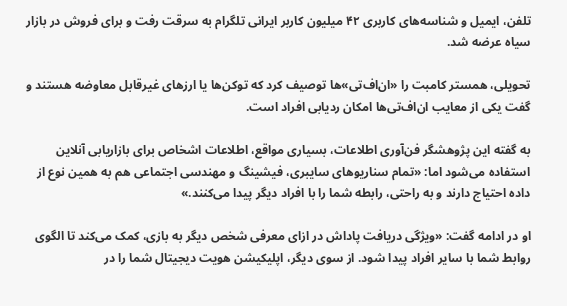تلفن، ایمیل و شناسه‌های کاربری ۴۲ میلیون کاربر ایرانی تلگرام به سرقت رفت و برای فروش در بازار سیاه عرضه شد.

تحویلی، همستر کامبت را «ان‌اف‌تی»ها توصیف کرد که توکن‌ها یا ارزهای غیر‌قابل معاوضه هستند و گفت یکی از معایب ان‌اف‌تی‌ها امکان ردیابی افراد است.

به گفته این پژوهشگر فن‌آوری اطلاعات، بسیاری مواقع، اطلاعات اشخاص برای بازاریابی آنلاین استفاده می‌شود اما: «تمام سناریوهای سایبری، فیشینگ و مهندسی اجتماعی هم به همین نوع از داده احتیاج دارند و به راحتی، رابطه شما را با افراد دیگر پیدا می‌کنند.»

او در ادامه گفت: «ویژگی دریافت پاداش در ازای معرفی شخص دیگر به بازی، کمک می‌کند تا الگوی روابط شما با سایر افراد پیدا شود. از سوی دیگر، اپلیکیشن هویت دیجیتال شما را در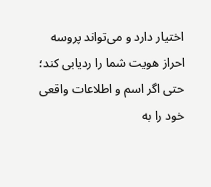اختیار دارد و می‌تواند پروسه احراز هویت شما را ردیابی کند؛ حتی اگر اسم و اطلاعات واقعی خود را به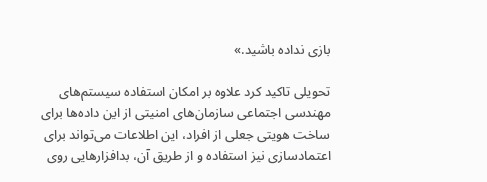بازی نداده باشید.»

تحویلی تاکید کرد علاوه بر امکان استفاده سیستم‌های مهندسی اجتماعی سازمان‌های امنیتی از این داده‌ها برای ساخت هویتی جعلی از افراد، این اطلاعات می‌تواند برای اعتمادسازی نیز استفاده و از طریق آن، بدافزارهایی روی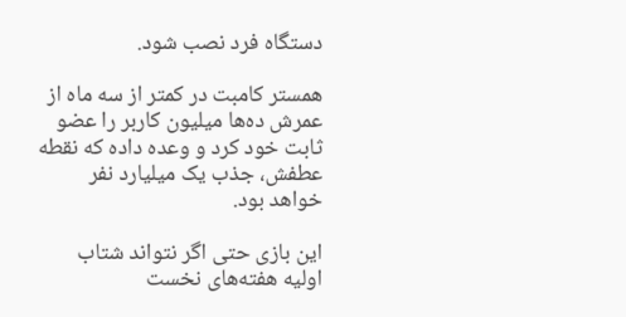دستگاه فرد نصب شود.

همستر کامبت در کمتر از سه ماه از عمرش ده‌ها میلیون کاربر را عضو ثابت خود کرد و وعده داده که نقطه عطفش، جذب یک میلیارد نفر خواهد بود.

این بازی حتی اگر نتواند شتاب اولیه هفته‌های نخست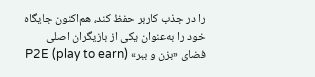را در جذب کاربر حفظ کند، هم‌اکنون جایگاه خود را به‌عنوان یکی از بازیگران اصلی فضای «بزن و ببر» P2E (play to earn)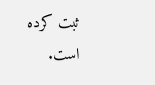ثبت کرده است.